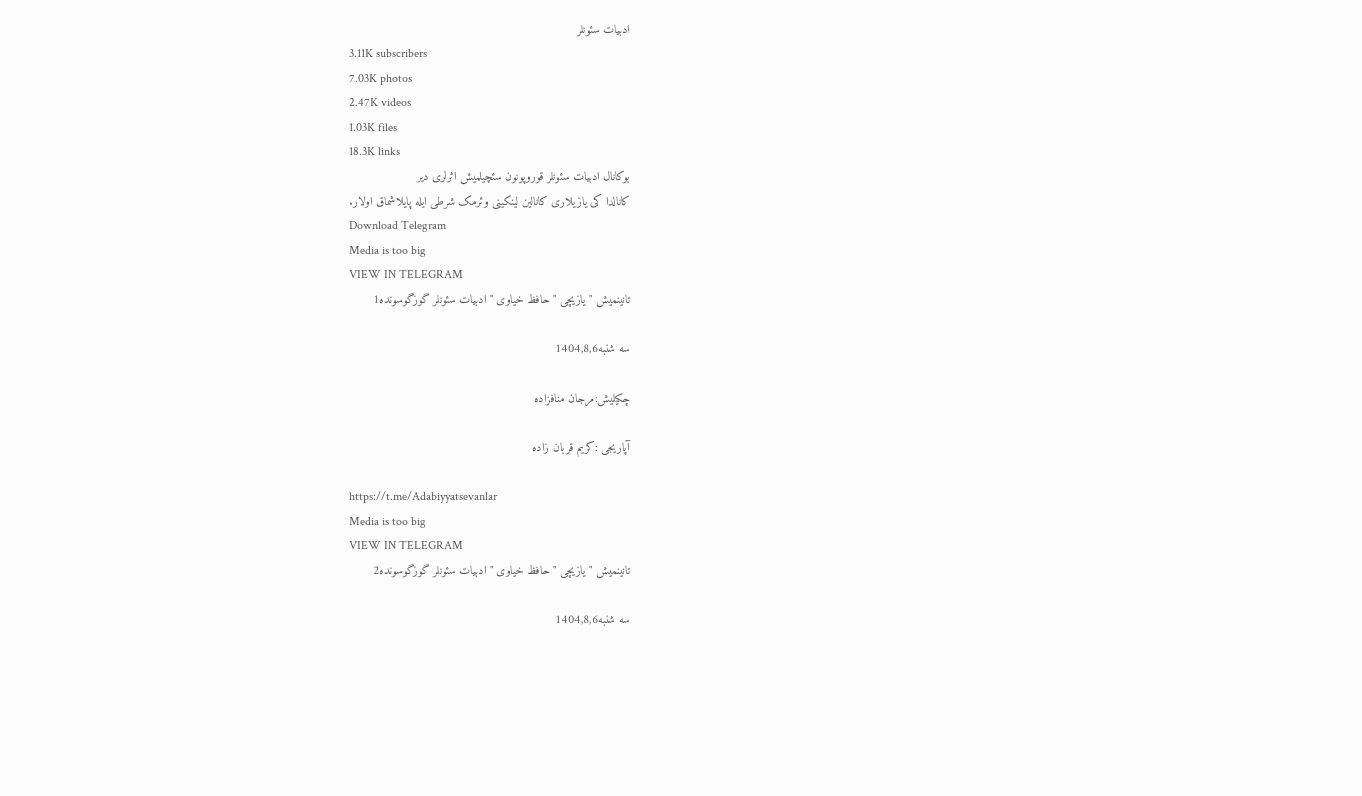ادبیات سئونلر
3.11K subscribers
7.03K photos
2.47K videos
1.03K files
18.3K links
بوکانال ادبیات سئونلر قوروپونون سئچیلمیش اثرلری دیر
کانالدا کی یازیلاری کانالین لینکینی وئرمک شرطی ایله پایلاشماق اولار.
Download Telegram
Media is too big
VIEW IN TELEGRAM
تانینمیش " یازیچی "حافظ خیاوی " ادبیات سئونلر گوزگوسونده1

سه شنبه1404,8,6

چکیلیش:مرجان منافزاده

آپاریجی :کریم قربان زاده

https://t.me/Adabiyyatsevanlar
Media is too big
VIEW IN TELEGRAM
تانینمیش " یازیچی "حافظ خیاوی " ادبیات سئونلر گوزگوسونده2

سه شنبه1404,8,6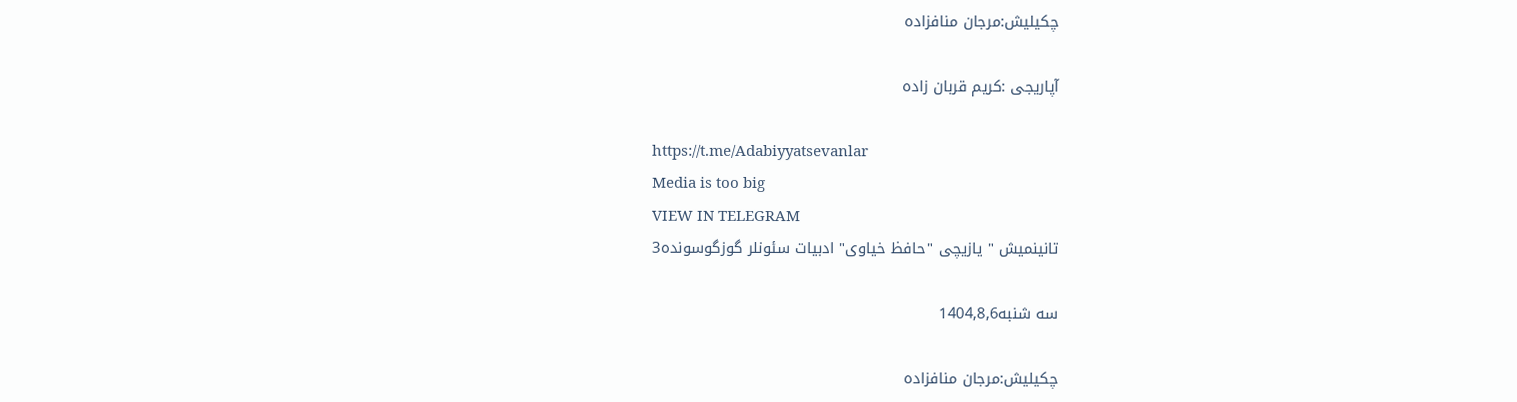چکیلیش:مرجان منافزاده

آپاریجی :کریم قربان زاده

https://t.me/Adabiyyatsevanlar
Media is too big
VIEW IN TELEGRAM
تانینمیش " یازیچی "حافظ خیاوی" ادبیات سئونلر گوزگوسونده3

سه شنبه1404,8,6

چکیلیش:مرجان منافزاده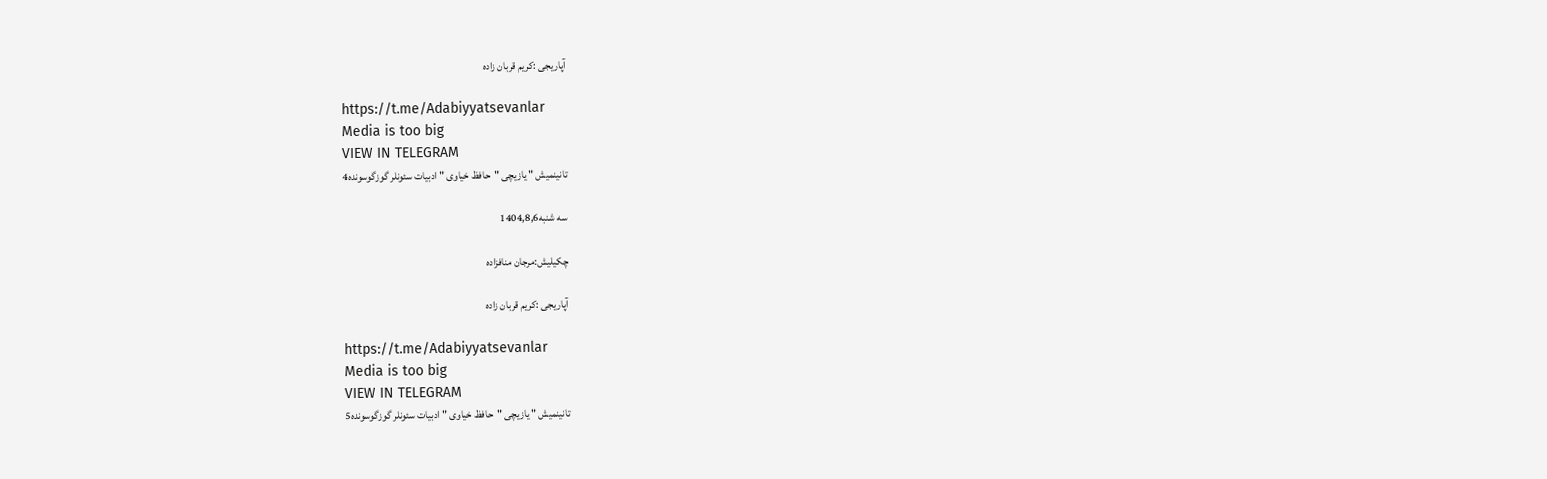آپاریجی :کریم قربان زاده

https://t.me/Adabiyyatsevanlar
Media is too big
VIEW IN TELEGRAM
تانینمیش " یازیچی "حافظ خیاوی " ادبیات سئونلر گوزگوسونده4

سه شنبه1404,8,6

چکیلیش:مرجان منافزاده

آپاریجی :کریم قربان زاده

https://t.me/Adabiyyatsevanlar
Media is too big
VIEW IN TELEGRAM
تانینمیش " یازیچی "حافظ خیاوی " ادبیات سئونلر گوزگوسونده5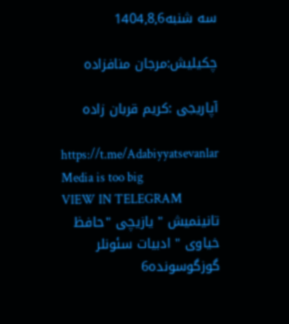سه شنبه1404,8,6

چکیلیش:مرجان منافزاده

آپاریجی :کریم قربان زاده

https://t.me/Adabiyyatsevanlar
Media is too big
VIEW IN TELEGRAM
تانینمیش " یازیچی "حافظ خیاوی " ادبیات سئونلر گوزگوسونده6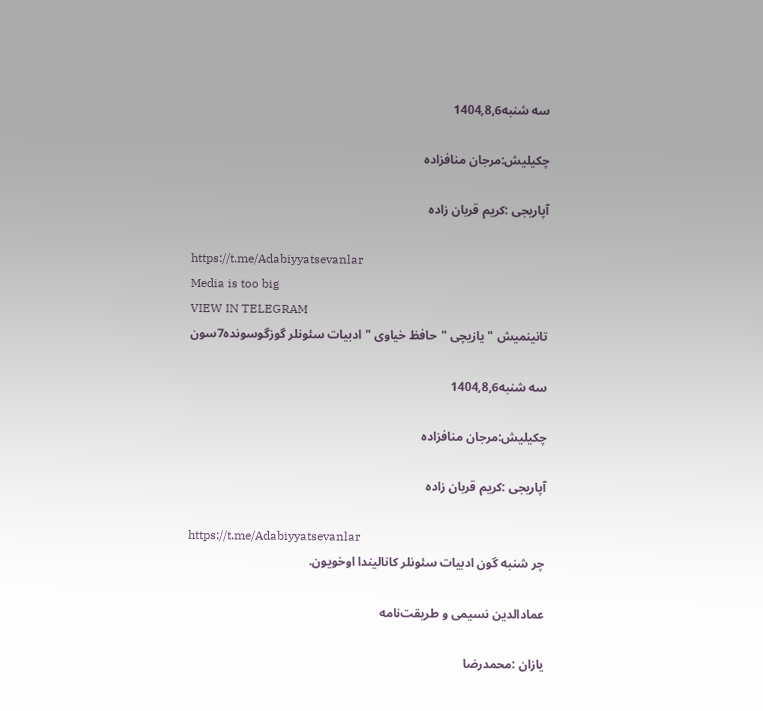سه شنبه1404,8,6

چکیلیش:مرجان منافزاده

آپاریجی :کریم قربان زاده

https://t.me/Adabiyyatsevanlar
Media is too big
VIEW IN TELEGRAM
تانینمیش " یازیچی "حافظ خیاوی " ادبیات سئونلر گوزگوسونده7سون

سه شنبه1404,8,6

چکیلیش:مرجان منافزاده

آپاریجی :کریم قربان زاده

https://t.me/Adabiyyatsevanlar
چر شنبه گون ادبیات سئونلر کانالیندا اوخویون.

عمادالدین نسیمی و طریقت‌نامه

یازان :محمدرضا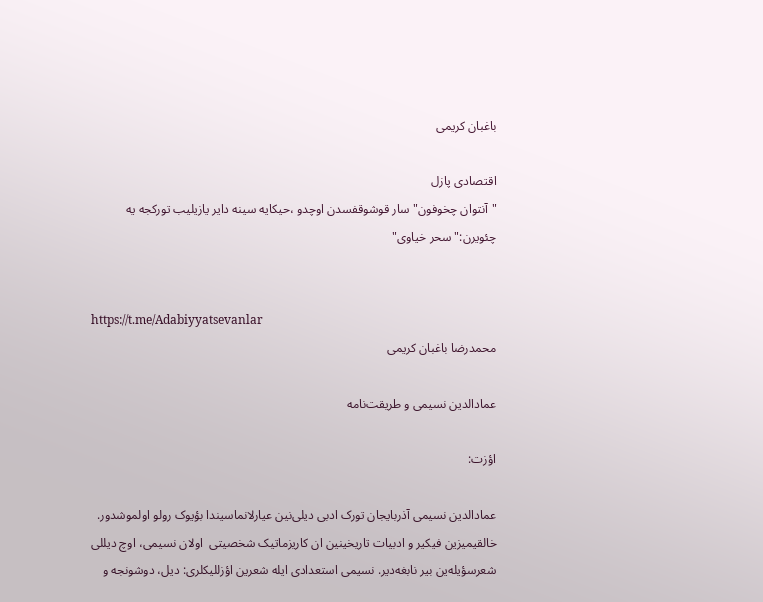باغبان کریمی

اقتصادی پازل
"آنتوان چخوفون" سار قوشوقفسدن اوچدو ،حیکایه سینه دایر یازیلیب تورکجه یه چئویرن:"سحر خیاوی"


https://t.me/Adabiyyatsevanlar
محمدرضا باغبان کریمی

عمادالدین نسیمی و طریقت‌نامه

اؤزت:

عمادالدین نسیمی آذربایجان تورک ادبی دیلی‌نین عیارلانماسیندا بؤیوک رولو اولموشدور. خالقیمیزین فیکیر و ادبیات تاریخینین ان کاریزماتیک شخصیتی‌  اولان نسیمی، اوچ دیللی شعرسؤیله‌ین بیر نابغه‌دیر. نسیمی استعدادی ایله شعرین اؤزللیکلری: دیل، دوشونجه و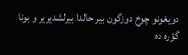دویغونو چوخ دوزگون بیر حالدا بیرلشدیریر و بونا گؤره ده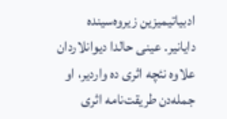ادبیاتیمیزین زیروه‌سینده دایانیر. عینی حالدا دیوانلاردان علاوه نئچه اثری ده واردیر، او جمله‌دن طریقت‌نامه‌ اثری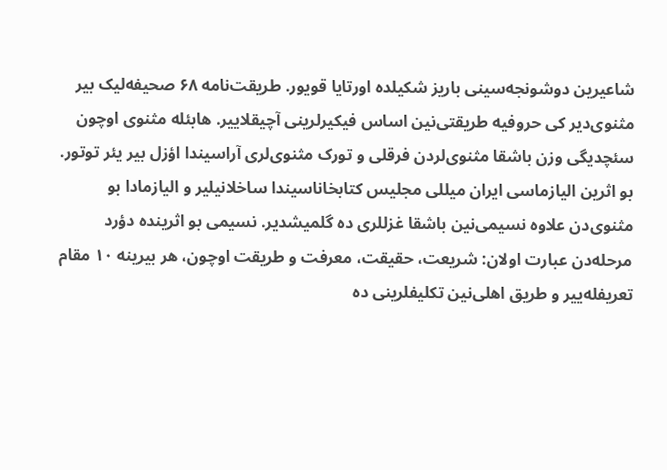شاعیرین دوشونجه‌سینی باریز شکیلده اورتایا قویور. طریقت‌نامه ۶۸ صحیفه‌لیک بیر مثنوی‌دیر کی حروفیه‌ طریقتی‌نین اساس فیکیرلرینی آچیقلاییر. هابئله مثنوی اوچون سئچدیگی وزن باشقا مثنوی‌لردن فرقلی‌ و تورک مثنوی‌لری آراسیندا اؤزل بیر یئر توتور. بو اثرین الیازماسی ایران میللی مجلیس کتابخاناسیندا ساخلانیلیر و الیازمادا بو مثنوی‌دن علاوه نسیمی‌نین باشقا غزللری ده گلمیشدیر. نسیمی بو اثرینده دؤرد مرحله‌دن عبارت اولان: شریعت، حقیقت، معرفت و طریقت اوچون، هر بیرینه ۱۰ مقام تعریفله‌ییر و طریق اهلی‌نین تکلیفلرینی ده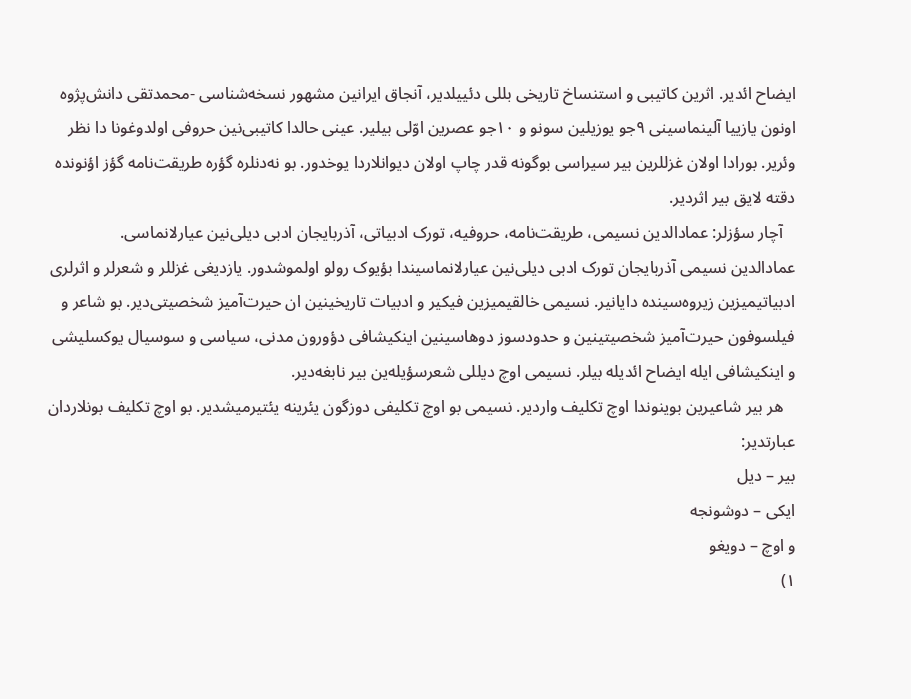ایضاح ائدیر. اثرین کاتیبی و استنساخ تاریخی بللی دئییلدیر، آنجاق ایرانین مشهور نسخه‌شناسی -محمدتقی دانش‌پژوه اونون یازییا آلینماسینی ۹جو یوزیلین سونو و ۱۰جو عصرین اوّلی بیلیر. عینی حالدا کاتیبی‌نین حروفی اولدوغونا دا نظر وئریر. بورادا اولان غزللرین بیر سیراسی بوگونه قدر چاپ اولان دیوانلاردا یوخدور. بو نه‌دنلره گؤره طریقت‌نامه گؤز اؤنونده دقته لایق بیر اثردیر.
   آچار سؤزلر: عمادالدین نسیمی، طریقت‌نامه، حروفیه، تورک ادبیاتی، آذربایجان ادبی دیلی‌نین عیارلانماسی.
عمادالدین نسیمی آذربایجان تورک ادبی دیلی‌نین عیارلانماسیندا بؤیوک رولو اولموشدور. یازدیغی غزللر و شعرلر و اثرلری ادبیاتیمیزین زیروه‌سینده دایانیر. نسیمی خالقیمیزین فیکیر و ادبیات تاریخینین ان حیرت‌آمیز شخصیتی‌دیر. بو شاعر و فیلسوفون حیرت‌آمیز شخصیتینین و حدودسوز دوهاسینین اینکیشافی دؤورون مد‌نی، سیاسی و سوسیال یوکسلیشی و اینکیشافی ایله ایضاح ائدیله بیلر. نسیمی اوچ دیللی شعرسؤیله‌ین بیر نابغه‌دیر.
   هر بیر شاعیرین بوینوندا اوچ تکلیف واردیر. نسیمی بو اوچ تکلیفی دوزگون یئرینه یئتیرمیشدیر. بو اوچ تکلیف بونلاردان عبارتدیر:
بیر – دیل
ایکی – دوشونجه
و اوچ – دویغو
۱)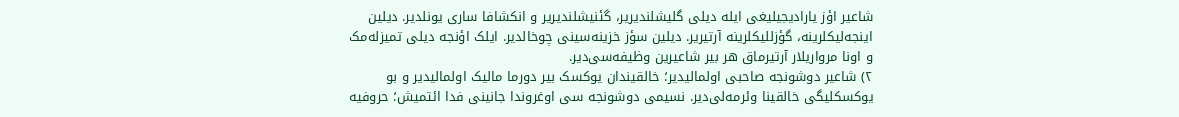شاعیر اؤز یارادیجیلیغی ایله دیلی گلیشلندیریر، گئنیشلندیریر و انکشافا ساری یونلدیر. دیلین اینجه‌لیکلرینه، گؤزللیکلرینه آرتیریر. دیلین سؤز خزینه‌سینی چوخالدیر. ایلک اؤنجه دیلی تمیزله‌مک و اونا مرواریلار آرتیرماق هر بیر شاعیرین وظیفه‌سی‌دیر.
۲) شاعیر دوشونجه صاحبی اولمالیدیر؛ خالقیندان یوکسک بیر دورما مالیک اولمالیدیر و بو یوکسکلیگی خالقینا وئرمه‌لی‌دیر. نسیمی دوشونجه سی اوغروندا جانینی فدا ائتمیش؛ حروفیه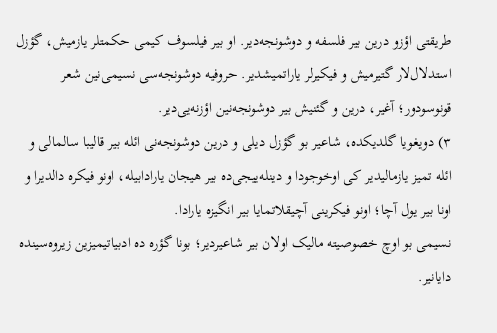طریقتی اؤزو درین بیر فلسفه و دوشونجه‌دیر. او بیر فیلسوف کیمی حکمتلر یازمیش، گؤزل استدلال‌لار گتیرمیش و فیکیرلر یاراتمیشدیر. حروفیه دوشونجه‌سی نسیمی‌نین شعر قونوسودور؛ آغیر، درین و گئنیش بیر دوشونجه‌نین اؤزنه‌یی‌دیر.
۳) دویغویا گلدیکده، شاعیر بو گؤزل دیلی و درین دوشونجه‌نی ائله بیر قالیبا سالمالی و ائله تمیز یازمالیدیر کی اوخوجودا و دینله‌ییجی‌ده بیر هیجان یارادابیله، اونو فیکره دالدیرا و اونا بیر یول آچا؛ اونو فیکرینی آچیقلاتمایا بیر انگیزه یارادا.
نسیمی بو اوچ خصوصیته مالیک اولان بیر شاعیردیر؛ بونا گؤره ده ادبیاتیمیزین زیروه‌سینده دایانیر.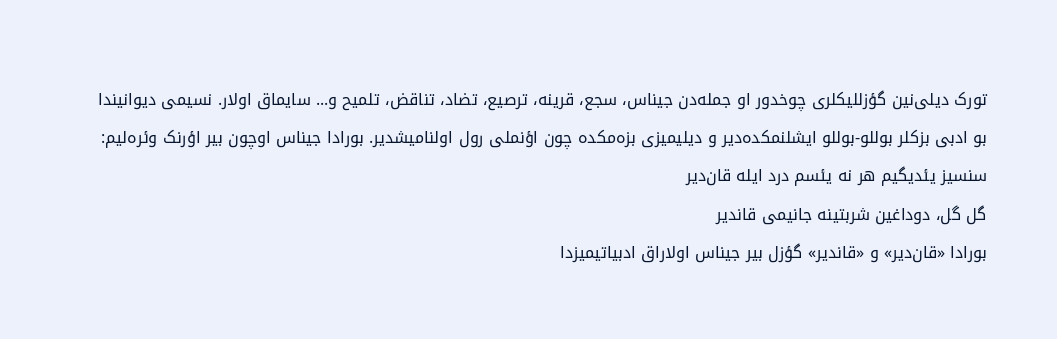تورک دیلی‌نین گؤزللیکلری چوخدور او جمله‌دن جیناس، سجع، قرینه، ترصیع، تضاد، تناقض، تلمیح و... سایماق اولار. نسیمی دیوانیندا بو ادبی بزکلر بوللو-بوللو ایشلنمکده‌دیر و دیلیمیزی بزه‌مکده چون اؤنملی رول اولنامیشدیر. بورادا جیناس اوچون بیر اؤرنک وئره‌لیم:
سنسیز یئدیگیم هر نه یئسم درد ایله قان‌دیر
گل گل، دوداغین شربتینه جانیمی قاندیر
بورادا «قان‌دیر» و «قاندیر» گؤزل بیر جیناس اولاراق ادبیاتیمیزدا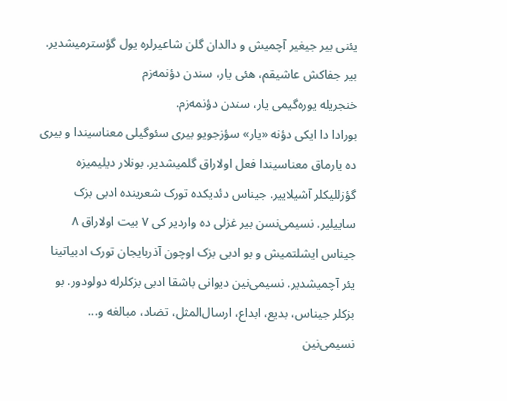یئنی بیر جیغیر آچمیش و دالدان گلن شاعیرلره یول گؤسترمیشدیر.
بیر جفاکش عاشیقم، هئی یار، سندن دؤنمه‌زم
خنجریله یوره‌گیمی یار، سندن دؤنمه‌زم.
بورادا دا ایکی دؤنه «یار» سؤزجویو بیری سئوگیلی معناسیندا و بیری ده یارماق معناسیندا فعل اولاراق گلمیشدیر. بونلار دیلیمیزه گؤزللیکلر آشیلاییر. جیناس دئدیکده تورک شعرینده ادبی بزک ساییلیر. نسیمی‌نسن بیر غزلی ده واردیر کی ۷ بیت اولاراق ۸ جیناس ایشلتمیش و بو ادبی بزک اوچون آذربایجان تورک ادبیاتینا یئر آچمیشدیر. نسیمی‌نین دیوانی باشقا ادبی بزکلرله دولودور. بو بزکلر جیناس، بدیع، ابداع، ارسال‌المثل، تضاد، مبالغه و... نسیمی‌نین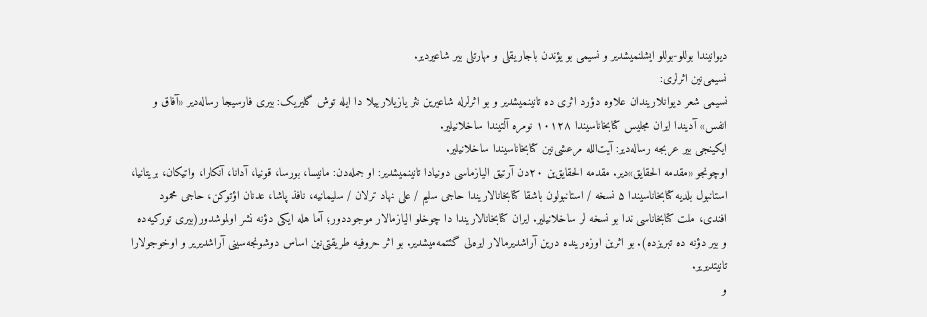دیوانیندا بوللو-بوللو ایشلنمیشدیر و نسیمی بو یؤندن باجاریقلی و مهارتلی بیر شاعیردیر.
نسیمی‌نین اثرلری:
نسیمی شعر دیوانلاریندان علاوه دؤرد اثری ده تانینمیشدیر و بو اثرلرله شاعیرین نثر یازیلارییلا دا ایله توش گلیریک: بیری فارسیجا رساله‌دیر «آفاق و انفس» آدیندا ایران مجلیس کتابخاناسیندا ۱۰۱۲۸ نومره آلتیندا ساخلانیلیر.
ایکینجی بیر عربجه رساله‌دیر: آیت‌الله مرعشی‌نین کتابخاناسیندا ساخلانیلیر.
اوچونجو «مقدمه الحقایق»دیر. مقدمه الحقایق‌‌ین ۲۰دن آرتیق الیازماسی دونیادا تانینمیشدیر: او جمله‌دن: مانیسا، بورسا، قونیا، آدانا، آنکارا، واتیکان، بریتانیا، استانبول بلدیه کتابخاناسیندا ۵ نسخه / استانبولون باشقا کتابخانالاریندا حاجی سلیم / علی نهاد ترلان / سلیمانیه، نافذ پاشا، عدنان اؤتوکن، حاجی محمود افندی، ملت کتابخاناسی ندا بو نسخه لر ساخلانیلیر. ایران کتابخانالاریندا دا چوخلو الیازمالار موجوددور؛ آما هله ایکی دؤنه نشر اولموشدور(بیری تورکیه‌ده و بیر دؤنه ده تبریزده). بو اثرین اوزه‌رینده درین آراشدیرمالار ایره‌لی گئتمه‌میشدیر. بو اثر حروفیه طریقتی‌نین اساس دوشونجه‌سینی آراشدیریر و اوخوجولارا تانیتدیریر.
و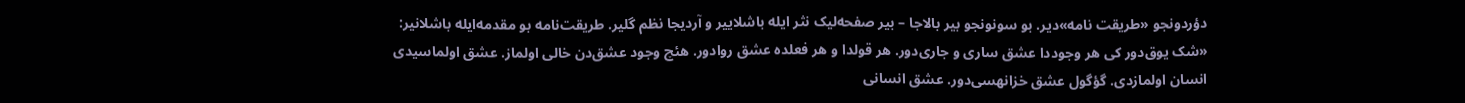دؤردونجو «طریقت نامه»دیر. بو سونونجو بیر بالاجا – بیر صفحه‌لیک نثر ایله باشلاییر و آردیجا نظم گلیر. طریقت‌نامه بو مقدمه‌ایله باشلانیر:
«شک یوق‌دور کی هر وجوددا عشق ساری و جاری‌دور. هر قولدا و هر فعلده عشق روا‌دور. هئچ وجود عشق‌دن خالی اولماز. عشق اولماسیدی انسان اولمازدی. گؤگول عشق خزانهسی‌دور. عشق انسانی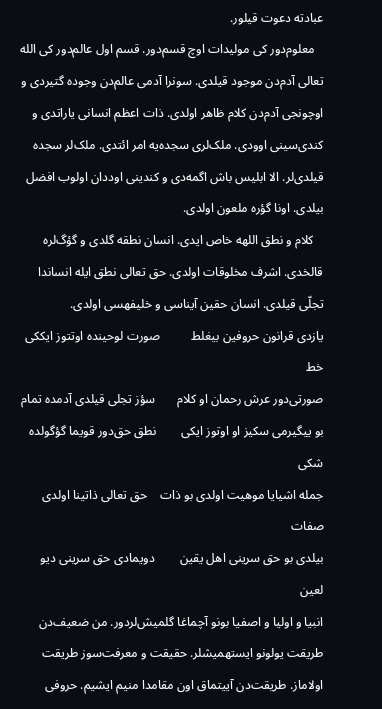عبادته دعوت قیلور.
   معلوم‌دور کی مولیدات اوچ قسم‌دور. قسم اول عالم‌دور کی الله تعالی آدم‌دن موجود قیلدی. سونرا آدمی عالم‌دن وجوده گتیردی و اوچونجی آدم‌دن کلام ظاهر اولدی. ذات اعظم انسانی یاراتدی و کندی‌سینی اوودی. ملک‌لری سجده‌یه امر ائتدی. ملک‌لر سجده قیلدی‌لر. الا ابلیس باش اگمه‌دی و کندینی اوددان اولوب افضل بیلدی. اونا گؤره ملعون اولدی.
   کلام و نطق اللهه خاص ایدی. انسان نطقه گلدی و گؤگ‌لره قالخدی. اشرف مخلوقات اولدی. حق تعالی نطق ایله انساندا تجلّی قیلدی. انسان حقین آیناسی و خلیفهسی اولدی.
یازدی قرانون حروفین بیغلط          صورت لوحینده اوتتوز ایککی خط
صورتی‌دور عرش رحمان او کلام       سؤز تجلی قیلدی آدمده تمام
بو ییگیرمی سکیز او اوتوز ایکی        نطق حق‌دور قویما گؤگولده شکی
جمله اشیایا موهیت اولدی بو ذات    حق تعالی ذاتینا اولدی صفات
بیلدی بو حق سرینی اهل یقین        دویمادی حق سرینی دیو لعین
انبیا و اولیا و اصفیا بونو آچماغا گلمیش‌لردور. من ضعیف‌دن طریقت یولونو ایستهمیشلر. حقیقت و معرفت‌سوز طریقت اولاماز. طریقت‌دن آییتماق اون مقامدا منیم ایشیم. حروفی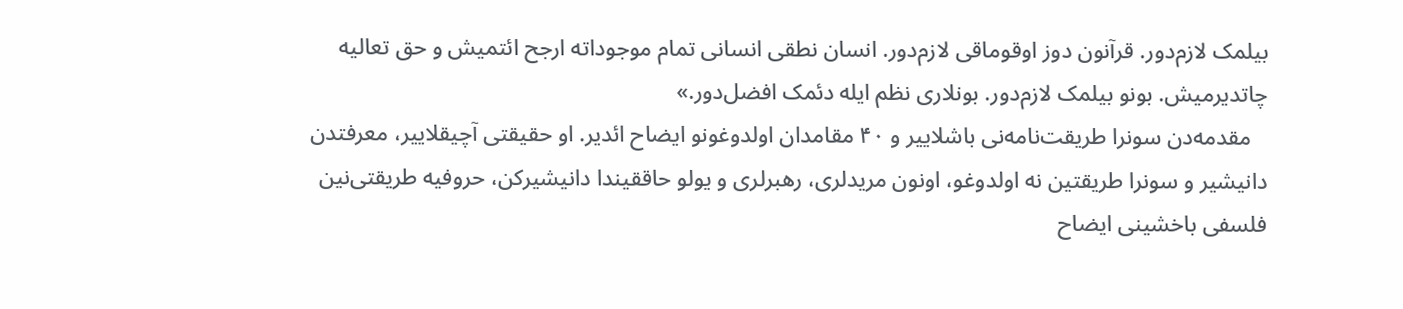بیلمک لازم‌دور. قرآنون دوز اوقوماقی لازم‌دور. انسان نطقی انسانی تمام موجوداته ارجح ائتمیش و حق تعا‌لیه چاتدیرمیش. بونو بیلمک لازم‌دور. بونلاری نظم ایله دئمک افضل‌دور.»
   مقدمه‌دن سونرا طریقت‌نامه‌نی‌ باشلاییر و ۴۰ مقامدان اولدوغونو ایضاح ائدیر. او حقیقتی آچیقلاییر، معرفتدن دانیشیر و سونرا طریقتین نه اولدوغو، اونون مریدلری، رهبرلری و یولو حاققیندا دانیشیرکن، حروفیه طریقتی‌نین فلسفی باخشینی ایضاح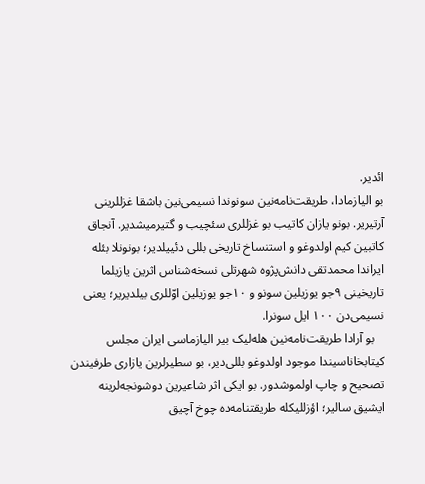ائدیر.
بو الیازمادا، طریقت‌نامه‌نین سونوندا نسیمی‌نین باشقا غزللرینی آرتیریر. بونو یازان کاتیب بو غزللری سئچیب و گتیرمیشدیر. آنجاق کاتبین کیم اولدوغو و استنساخ تاریخی بللی دئییلدیر؛ بونونلا بئله ایراندا محمدتقی دانش‌پژوه شهرتلی نسخه‌شناس اثرین یازیلما تاریخینی ۹جو یوزیلین سونو و ۱۰جو یوزیلین اوّللری بیلدیریر؛ یعنی نسیمی‌دن ۱۰۰ ایل سونرا.
   بو آرادا طریقت‌نامه‌نین هله‌لیک بیر الیازماسی ایران مجلس کیتابخاناسیندا موجود اولدوغو بللی‌دیر، بو سطیرلرین یازاری طرفیندن تصحیح و چاپ اولموشدور. بو ایکی اثر شاعیرین دوشونجه‌لرینه ایشیق سالیر؛ اؤزللیکله طریقتنامه‌ده چوخ آچیق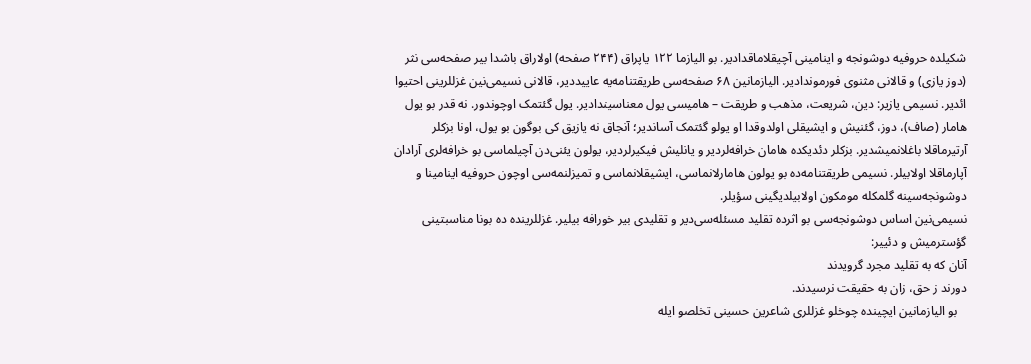شکیلده حروفیه دوشونجه و اینامینی آچیقلاماقدادیر. بو الیازما ۱۲۲ یاپراق (۲۴۴ صفحه) اولاراق باشدا بیر صفحه‌سی نثر (دوز یازی) و قالانی مثنوی فورموندادیر. الیازمانین ۶۸ صفحه‌سی طریقتنامه‌یه عاییددیر، قالانی نسیمی‌نین غزللرینی احتیوا ائدیر. نسیمی یازیر: دین، شریعت، مذهب و طریقت – هامیسی یول معناسیندادیر. یول گئتمک اوچوندور. نه قدر بو یول هامار (صاف)، دوز، گئنیش و ایشیقلی اولدوقدا او یولو گئتمک آساندیر؛ آنجاق نه یازیق کی بوگون بو یول، اونا بزکلر آرتیرماقلا باغلانمیشدیر. بزکلر دئدیکده هامان خرافه‌لردیر و یانلیش فیکیرلردیر، یولون یئنی‌دن آچیلماسی بو خرافه‌لری آرادان آپارماقلا اولابیلر. نسیمی طریقتنامه‌ده بو یولون هامارلانماسی، ایشیقلانماسی و تمیزلنمه‌سی اوچون حروفیه اینامینا و دوشونجه‌سینه گلمکله مومکون اولابیلدیگینی سؤیلر.
نسیمی‌نین اساس دوشونجه‌سی بو اثرده تقلید مسئله‌سی‌دیر و تقلیدی بیر خورافه بیلیر. غزللرینده ده بونا مناسبتینی گؤسترمیش و دئییر:
آنان که به تقلید مجرد گرویدند
دورند ز حق، زان به حقیقت نرسیدند.
   بو الیازمانین ایچینده چوخلو غزللری شاعرین حسینی تخلصو ایله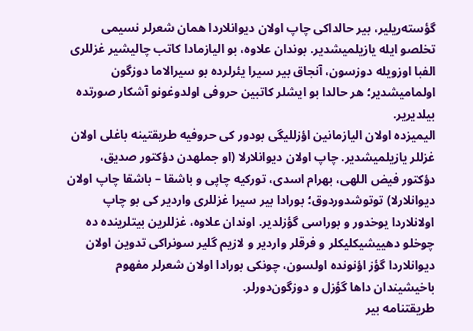گؤسته‌ریلیر، بیر حالداکی چاپ اولان دیوانلاردا همان شعرلر نسیمی تخلصو ایله یازیلمیشدیر. بوندان علاوه، بو الیازمادا کاتب چالیشیر غزللری الفبا اوزویله دوزسون، آنجاق بیر سیرا یئرلرده بو سیرالاما دوزگون اولمامیشدیر؛ هر حالدا بو ایشلر کاتبین حروفی اولدوغونو آشکار صورتده بیلدیریر.
الیمیزده اولان الیازمانین اؤزللیگی بودور کی حروفیه طریقتینه باغلی اولان غزللر یازیلمیشدیر. چاپ اولان دیوانلارلا (او جملهدن دؤکتور صدیق، دؤکتور فیض اللهی، بهرام اسدی، تورکیه چاپی و باشقا – باشقا چاپ اولان دیوانلارلا) توتوشدوردوق؛ بورادا بیر سیرا غزللری واردیر کی بو چاپ اولانلاردا یوخدور و بوراسی گؤزلدیر. اوندان علاوه، غزللرین بیتلرینده ده چوخلو دهییشیکلیکلر و فرقلر واردیر و لازیم گلیر سونراکی تدوین اولان دیوانلاردا گؤز اؤنونده اولسون، چونکی بورادا اولان شعرلر مفهوم باخیشیندان داها گؤزل و دوزگون‌دورلر.
طریقتنامه بیر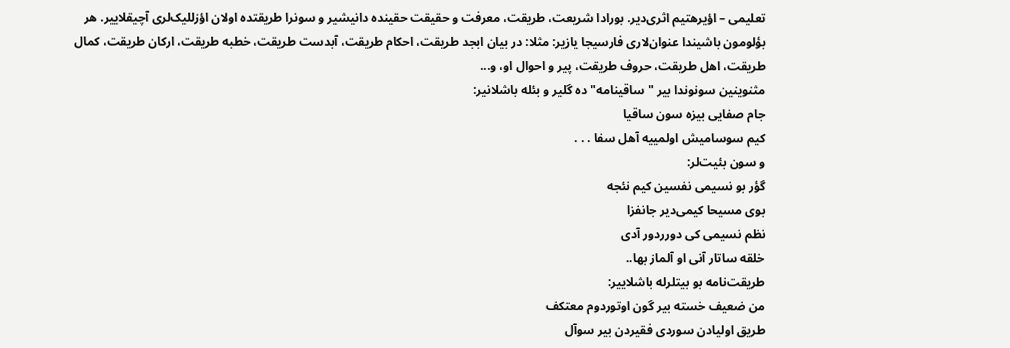تعلیمی – اؤیرهتیم اثری‌دیر. بورادا شریعت، طریقت، معرفت و حقیقت حقینده دانیشیر و سونرا طریقتده اولان اؤزللیک‌لری آچیقلاییر. هر بؤلومون باشیندا عنوان‌لاری فارسیجا یازیر: مثلا: در بیان ابجد طریقت، احکام طریقت، آبدست طریقت، خطبه طریقت، ارکان طریقت، کمال طریقت، اهل طریقت، حروف طریقت، پیر و احوال او، و...
مثنوینین سونوندا بیر "ساقینامه" ده گلیر و بئله باشلانیر:
جام صفایی بیزه سون ساقیا
کیم سوسامیش اولمییه آهل سفا . . .
و سون بئیت‌لر:
گؤر بو نسیمی نفسین کیم نئجه
بوی مسیحا کیمی‌دیر جانفزا
نظم نسیمی کی دورردور آدی
خلقه ساتار آنی او آلماز بها..
طریقت‌نامه بو بیتلرله باشلاییر:
من ضعیف خسته بیر گون اوتوردوم معتکف
طریق اولیادن سوردی فقیردن بیر سوآل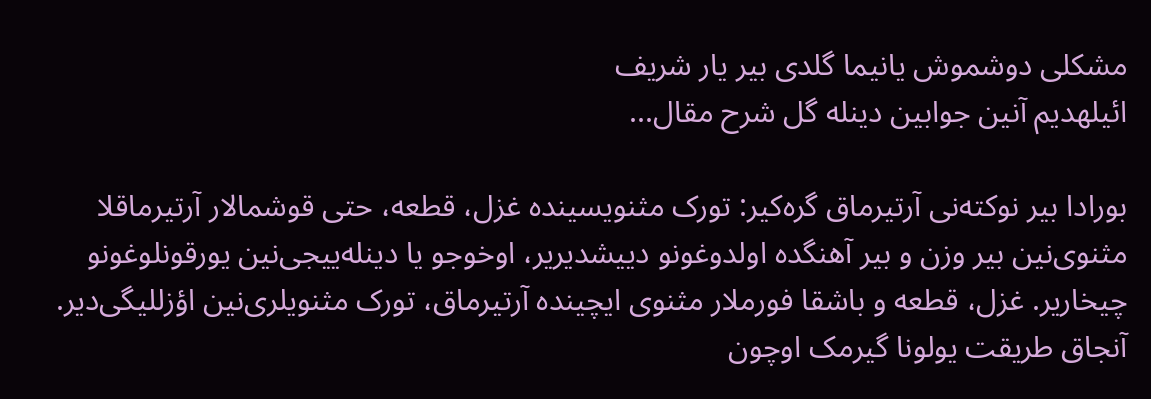مشکلی دوشموش یانیما گلدی بیر یار شریف
ائیلهدیم آنین جوابین دینله گل شرح مقال...

بورادا بیر نوکته‌نی آرتیرماق گره‌کیر: تورک مثنویسینده غزل، قطعه، حتی قوشمالار آرتیرماقلا مثنوی‌نین بیر وزن و بیر آهنگده اولدوغونو دییشدیریر، اوخوجو یا دینله‌ییجی‌نین یورقونلوغونو چیخاریر. غزل، قطعه و باشقا فورملار مثنوی ایچینده آرتیرماق، تورک مثنویلری‌نین اؤزللیگی‌دیر.
آنجاق طریقت یولونا گیرمک اوچون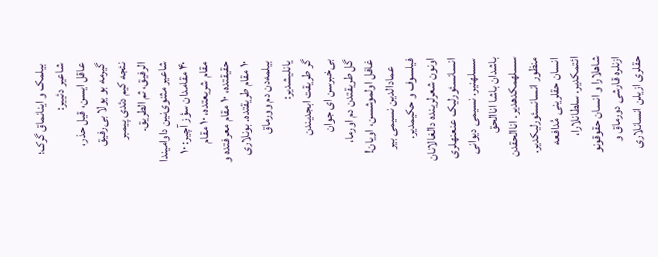بیلمک و اینانماق گرک؛ شاعیر دئییر:
عاقل ایسن، قیل حذر، گیرمه بو یولا بی‌رفیق
نئجه کیم دئدی پیمبر الرفیق، ثم الطریق.
شاعیر مثنوی‌نین داوامیندا ۴۰ مقامدان سؤز آچیر: ۱۰ مقام شریعتده، ۱۰ مقام حقیقتده، ۱۰ مقام معرفتده و ۱۰ مقام طریقتده. بونلاری بیلمه‌دن دم وورماق یانلیشدیر:
گر طریقت ابجدیندن بی‌خبرسن ای جوان
گل طریقتدن دم اورما، غافل اولموشسن، اویان!
   عمادالدین نسیمی بیر فیلسوف و حکیمدیر. اونون شعرلرینده دالغالانان انسانسئورلیک عنعنهلری سسلهنیر. نسیمی دیوانی باشدان باشا اناالحق سسلهمکدهدیر. اناالحقدن منظور انسانسئورلیکدیر. انسان حقلرینی مُدافعه ائتمکدیر. سلطانلارا، شاهلارا و انسان حقوقونو ازنلره قارشی دورماق و حقلری ازیلن انسانلاری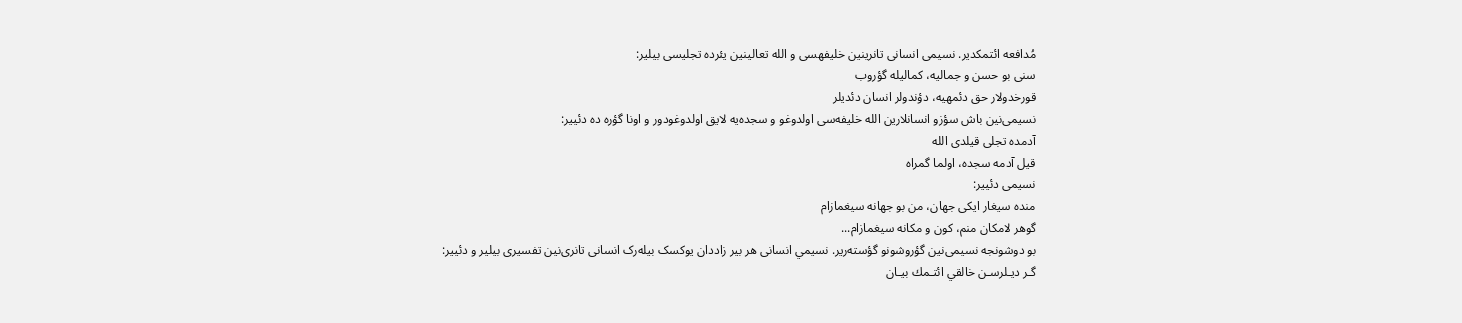مُدافعه ائتمکدیر. نسیمی انسانی تانرینین خلیفهسی و الله تعالینین یئرده تجلیسی بیلیر:
سنی بو حسن و جمالیه، کمالیله گؤروب
قورخدولار حق دئمهیه، دؤندولر انسان دئدیلر
نسیمی‌نین باش سؤزو انسانلارین الله خلیفه‌سی اولدوغو و سجده‌یه لایق اولدوغودور و اونا گؤره ده دئییر:
آدمده تجلی قیلدی الله
قیل آدمه سجده، اولما گمراه
نسیمی دئییر:
منده سیغار ایکی جهان، من بو جهانه سیغمازام
گوهر لامکان منم، کون و مکانه سیغمازام...
بو دوشونجه نسیمی‌نین گؤروشونو گؤسته‌ریر. نسيمي انسانی هر بیر زاددان یوکسک بیله‌رک انسانی تانری‌نین تفسیری بیلیر و دئییر:
گـر ديـلرسـن خالقي ائتـمك بيـان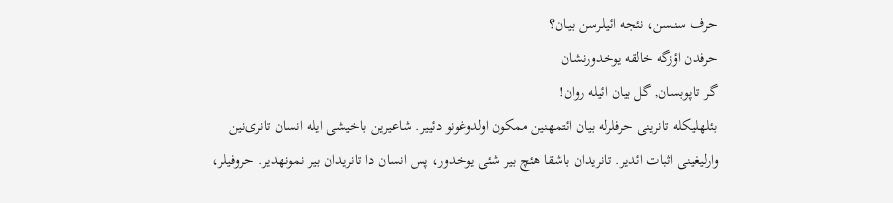حرف سنـسن، نئجه ائيلـرسن بيـان؟
حرفدن اؤزگه خالقه يوخدورنشان
گـر تاپوبسان, گل بيان ائيله روان!
بئلهلیکله تانرینی حرفلرله بیان ائتمهنین ممکون اولدوغونو دئییر. شاعیرین باخیشی ایله انسان تانری‌نین وارلیغینی اثبات ائدیر. تانریدان باشقا هئچ بیر شئی یوخدور، پس انسان دا تانریدان بیر نمونهدیر. حروفیلر،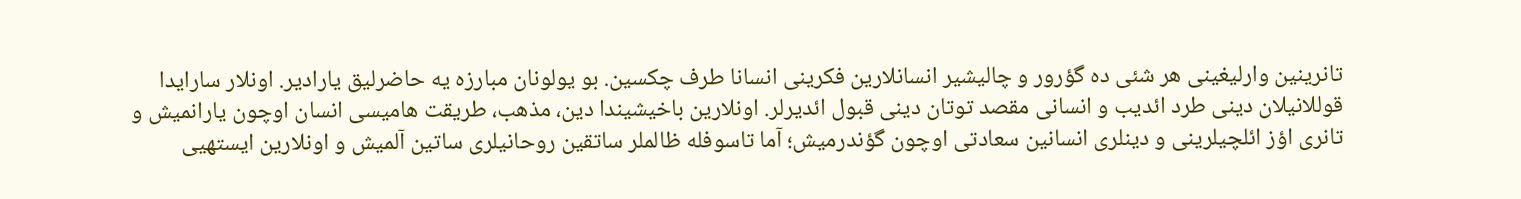تانرینین وارلیغینی هر شئی ده گؤرور و چالیشیر انسانلارین فکرینی انسانا طرف چکسین. بو یولونان مبارزه یه حاضرلیق یارادیر. اونلار سارایدا قوللانیلان دینی طرد ائدیب و انسانی مقصد توتان دینی قبول ائدیرلر. اونلارین باخیشیندا دین، مذهب، طریقت هامیسی انسان اوچون یارانمیش و تانری اؤز ائلچیلرینی و دینلری انسانین سعادتی اوچون گؤندرمیش؛ آما تاسوفله ظالملر ساتقین روحانیلری ساتین آلمیش و اونلارین ایستهیی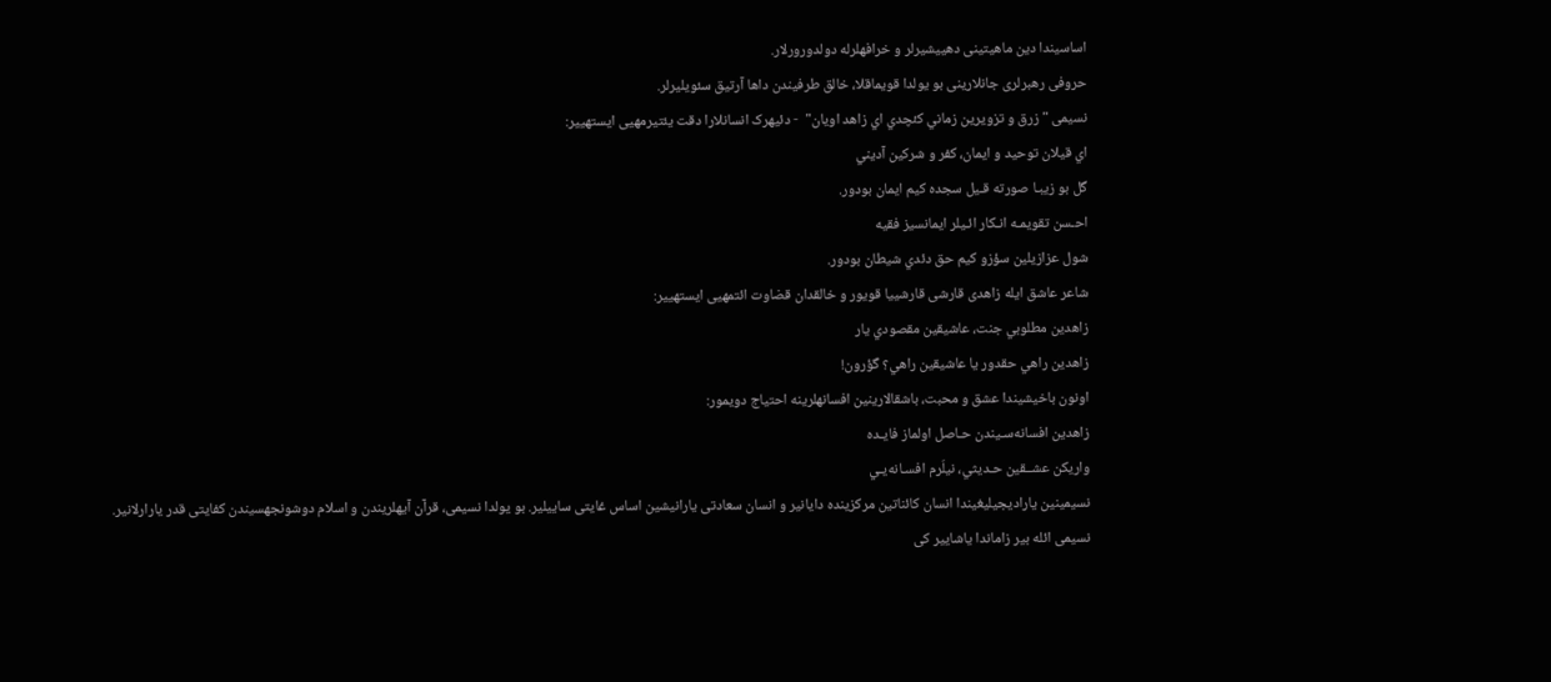اساسیندا دین ماهیتینی دهییشیرلر و خرافهلرله دولدورورلار.
حروفی رهبرلری جانلارینی بو یولدا قویماقلا، خالق طرفیندن داها آرتیق سئویلیرلر.
نسیمی "زرق و تزويرين زماني كئچدي اي زاهد اويان"  - دئیهرک انسانلارا دقت یئتیرمهیی ایستهییر:
اي قيلان توحيد و ايمان، كفر و شركين آديني
گل بو زيبـا صورته قـيل سجده كيم ايمان بودور.
احـسن تقويمـه انـكار ائـيلر ايمانسيز فقيه
شول عزازيلين سؤزو كيم حق دئدي شيطان بودور.
شاعر عاشق ایله زاهدی قارشی قارشییا قویور و خالقدان قضاوت ائتمهیی ایستهییر:
زاهدين مطلوبي جنت، عاشيقين مقصودي يار
زاهدين راهي حقدور يا عاشيقين راهي؟ گؤرون!
اونون باخیشیندا عشق و محبت، باشقالارینین افسانهلرینه احتیاج دویمور:
زاهدين افسانه‌سـيندن حـاصل اولماز فايـده
واريكن عشــقين حـديثي، نيلَرم افسـانه‌يـي
نسیمینین یارادیجیلیغیندا انسان کائناتین مرکزینده دایانیر و انسان سعادتی یارانیشین اساس غایتی ساییلیر. بو یولدا نسیمی، قرآن آیهلریندن و اسلام دوشونجهسیندن کفایتی قدر یارارلانیر.
نسیمی ائله بیر زاماندا یاشاییر کی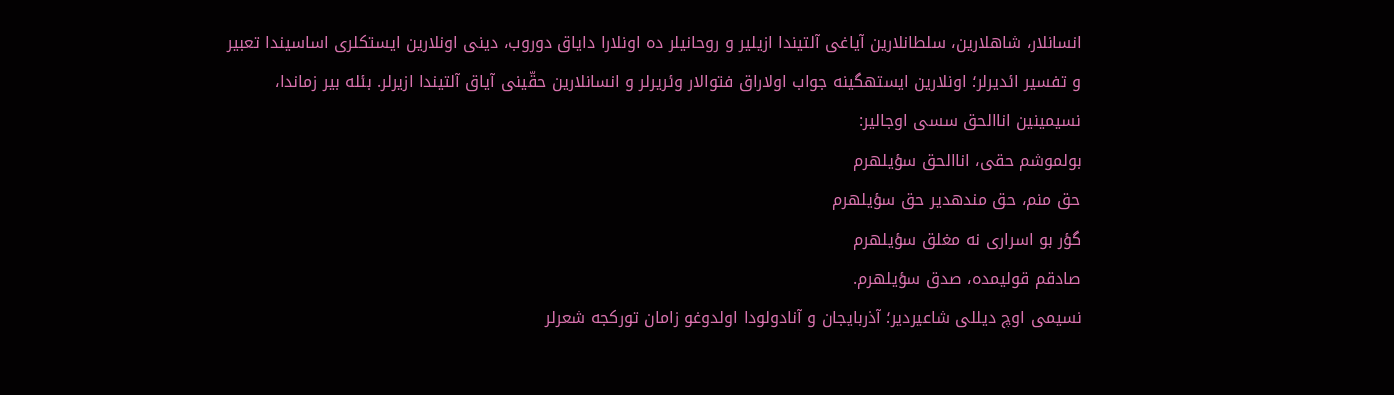انسانلار، شاهلارین، سلطانلارین آیاغی آلتیندا ازیلیر و روحانیلر ده اونلارا دایاق دوروب، دینی اونلارین ایستکلری اساسیندا تعبیر و تفسیر ائدیرلر؛ اونلارین ایستهگینه جواب اولاراق فتوالار وئریرلر و انسانلارین حقّینی آیاق آلتیندا ازیرلر. بئله بیر زماندا، نسیمینین اناالحق سسی اوجالیر:
بولموشم حقی، اناالحق سؤیلهرم
حق منم، حق مندهدیر حق سؤیلهرم
گؤر بو اسراری نه مغلق سؤیلهرم
صادقم قولیمده، صدق سؤیلهرم.
نسیمی اوچ دیللی شاعیردیر؛ آذربایجان و آنادولودا اولدوغو زامان تورکجه شعرلر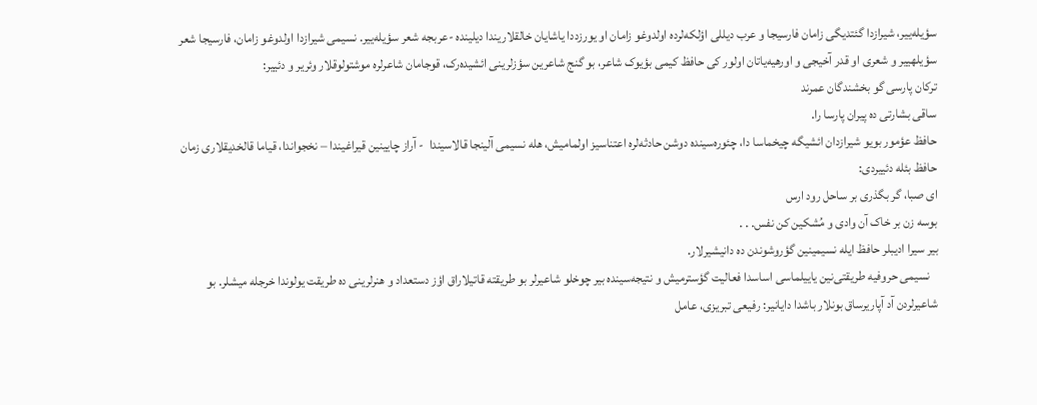سؤیله‌ییر، شیرازدا گئتدیگی زامان فارسیجا و عرب دیللی اؤلکه‌لرده اولدوغو زامان او یورزددا یاشایان خالقلاریندا دیلینده -عربجه شعر سؤیله‌ییر. نسیمی شیرازدا اولدوغو زامان، فارسیجا شعر سؤیلهییر و شعری او قدر آخیجی و اورهیه‌یاتان اولور کی حافظ کیمی بؤیوک شاعر، بو گنج شاعرین سؤزلرینی ائشیده‌رک، قوجامان شاعرلره موشتولوقلار وئریر و دئییر:
ترکان پارسی گو بخشندگان عمرند
ساقی بشارتی ده پیران پارسا را.
حافظ عؤمور بویو شیرازدان ائشیگه چیخماسا دا، چئوره‌سینده دوشن حادثه‌لره اعتناسیز اولمامیش، هله نسیمی آلینجا قالاسیندا  - آراز چایینین قیراغیندا – نخجواندا، قیاما قالخدیقلاری زمان حافظ بئله دئییردی:
ای صبا، گر بگذری بر ساحل رود ارس
بوسه زن بر خاک آن وادی و مُشکین کن نفس. . .
بیر سیرا ادیبلر حافظ ایله نسیمینین گؤروشوندن ده دانیشیرلار.
   نسیمی حروفیه طریقتی‌نین یاییلماسی اساسدا فعالیت گؤسترمیش و نتیجه‌سینده بیر چوخلو شاعیرلر بو طریقته قاتیلاراق اؤز دستعداد و هنرلرینی ده طریقت یولوندا خرجله میشلر. بو شاعیرلردن آد آپاریرساق بونلار باشدا دایانیر: رفیعی تبریزی، عامل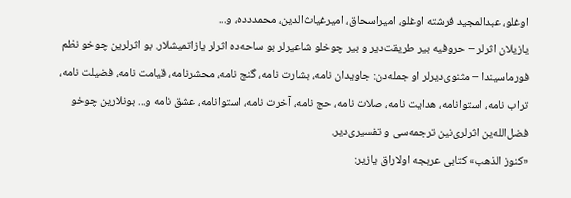اوغلو، عبدالمجید فرشته اوغلو، امیراسحاق، امیرغیاث‌الدین، محمددده، و...
یازیلان اثرلر – حروفیه بیر طریقت‌دیر و بیر چوخلو شاعیرلر بو ساحه‌ده اثرلر یازاتمیشلار. بو اثرلرین چوخو نظم فورماسیندا – مثنوی‌دیرلر او جمله‌دن: جاویدان نامه، بشارت نامه، گنج نامه، محشرنامه، قیامت نامه، فضیلت نامه، تراب نامه، استوانامه، هدایت نامه، صلات نامه، حج نامه، آخرت نامه، استوانامه، عشق نامه و... بونلارین چوخو فضل‌الله‌ین اثرلری‌نین ترجمه‌سی و تفسیری‌دیر.
«كنوز الذهب» کتابی عربجه اولاراق یازیر: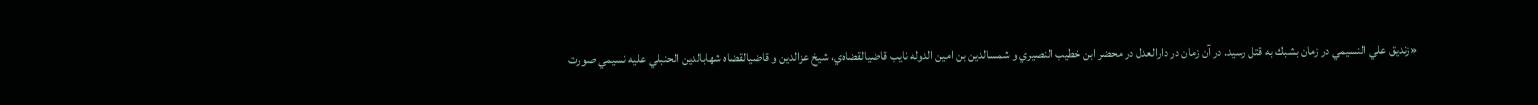«زنديق علي النسيمي در زمان بشبك به قتل رسيد. در آن زمان در دارالعدل در محضر ابن خطيب النصيري و شمسالدين بن امين الدوله نايب قاضيالقضاه‌ي، شيخ عزالدين و قاضيالقضاه‌ شهابالدين الحنبلي عليه نسيمي صورت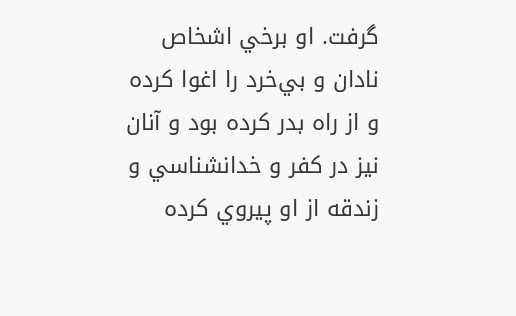گرفت. او برخي اشخاص نادان و بي‌خرد را اغوا كرده و از راه بدر كرده بود و آنان نيز در كفر و خدانشناسي و زندقه از او پيروي كرده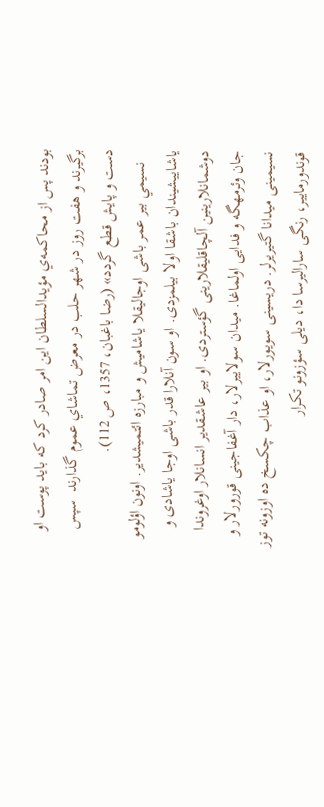بودند پس از محاكمه‌ي مؤيدالسلطان اين امر صادر كرد كه بايد پوست او برگيرند و هفت روز در شهر حلب در معرض تماشاي عموم گذارند  سپس دست و پايش قطع گردد» (رضا باغبان، 1357، ص 112).
   نسيمي بیر عمر باشی اوجالیقلا یاشامیش و مبارزه ائتمیشدیر. اونون اؤلومو یاشاییشیندان باشقا اولا بیلمزدی. او سون آنلارا قدر باشی اوجا یاشادی و دوشمانلارینین آلچاقلیقلارینی گؤستردی. او بیر عاشقدیر انسانلار اوغروندا جان وئرمهگه و فدایی اولماغا. میدان سولاییرلار، دار آغفاجینی قورورلار و نسیمینی میدانا گتیریرلر. دریسینی سویورلار، او عذاب چکسخ ده اوزونه توز قوندورماییر، رنگی سارالیرسا دا، دیلی سؤزونو تکرار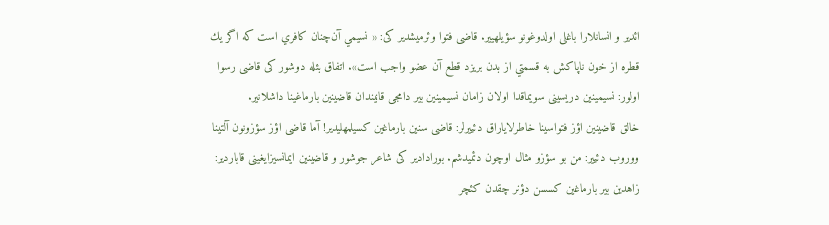ائدیر و انسانلارا باغلی اولدوغونو سؤیلهییر. قاضی فتوا وئرمیشدیر کی: « نسيمي آن‌چنان كافري است كه اگر يك قطره از خون ناپاكش به قسمتي از بدن بريزد قطع آن عضو واجب است». اتفاق بئله دوشور کی قاضی رسوا اولور: نسیمینین دریسینی سویماقدا اولان زامان نسیمینین بیر دامجی قانیندان قاضینین بارماغینا داشلانیر.
خالق قاضینین اؤز فتواسینا خاطرلایاراق دئییرلر: قاضی سنین بارماغین کسیلمهلیدیر! آما قاضی اؤز سؤزونون آلتینا ووروب دئییر: من بو سؤزو مثال اوچون دئمیدشم. بورادادیر کی شاعر جوشور و قاضینین ایمانسیزایغینی قاباردیر:
زاهدين بير بارماغين كسسن دؤنر چقدن كئچر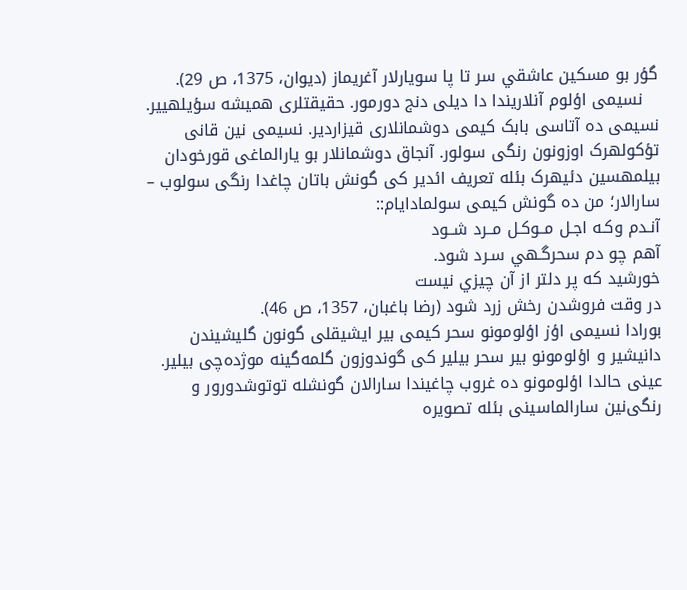گؤر بو مسكين عاشقي سر تا پا سويارلار آغريماز (دیوان، 1375، ص 29).
   نسیمی اؤلوم آنلاریندا دا دیلی دنج دورمور. حقیقتلری همیشه سؤیلهییر. نسیمی ده آتاسی بابک کیمی دوشمانلاری قیزاردیر. نسیمی نین قانی تؤکولهرک اوزونون رنگی سولور. آنجاق دوشمانلار بو یارالماغی قورخودان بیلمهسین دئیهرک بئله تعریف ائدیر کی گونش باتان چاغدا رنگی سولوب – سارالار؛ من ده گونش کیمی سولمادایام::
آنـدم وكـه اجـل مــوكـل مــرد شــود
آهم چو دم سحرگـهي سـرد شود.
خورشيد كه پر دلتر از آن چيزي نيست
در وقت فروشدن رخش زرد شود (رضا باغبان، 1357، ص 46).
بورادا نسیمی اؤز اؤلومونو سحر کیمی بیر ایشیقلی گونون گلیشیندن دانیشیر و اؤلومونو بیر سحر بیلیر کی گوندوزون گلمه‌گینه موژده‌چی بیلیر. عینی حالدا اؤلومونو ده غروب چاغیندا سارالان گونشله توتوشدورور و رنگی‌نین سارالماسینی بئله تصویره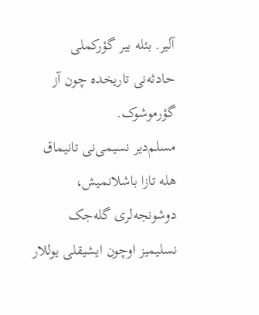آلیر. بئله بیر گؤرکملی حادثه‌نی تاریخده چون آز گؤرموشوک.
مسلم‌دیر نسیمی‌نی تانیماق هله تازا باشلانمیش، دوشونجه‌لری گله‌جک نسلیمیز اوچون ایشیقلی یوللار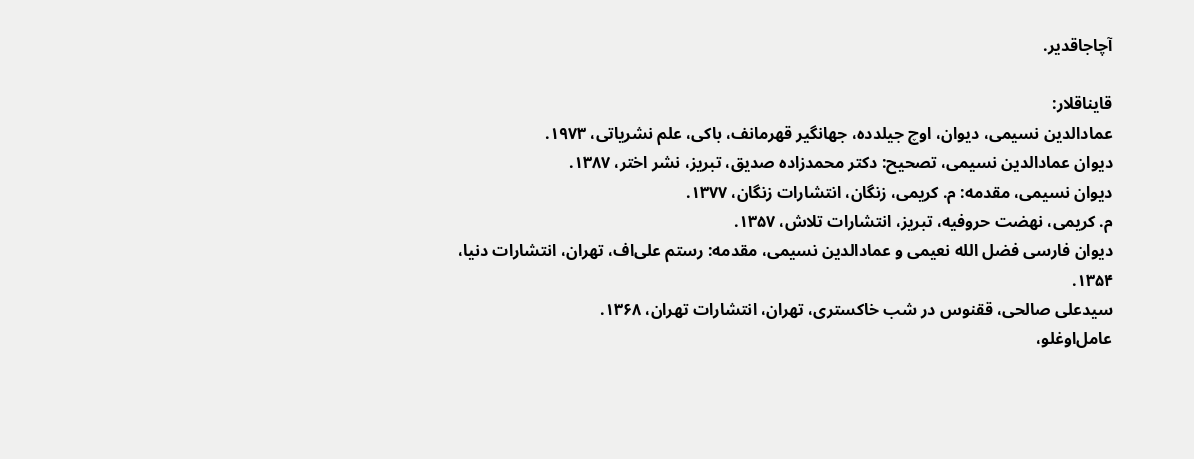آچاجاقدیر.

قایناقلار:
عمادالدین نسیمی، دیوان، اوچ جیلدده، جهانگیر قهرمانف، باکی، علم نشریاتی، ۱۹۷۳.
دیوان عمادالدین نسیمی، تصحیح: دکتر محمدزاده صدیق، تبریز، نشر اختر، ۱۳۸۷.
دیوان نسیمی، مقدمه: م. کریمی، زنگان، انتشارات زنگان، ۱۳۷۷.
م. کریمی، نهضت حروفیه، تبریز، انتشارات تلاش، ۱۳۵۷.
دیوان فارسی فضل الله نعیمی و عمادالدین نسیمی، مقدمه: رستم علی‌اف، تهران، انتشارات دنیا، ۱۳۵۴.
سیدعلی صالحی، ققنوس در شب خاکستری، تهران، انتشارات تهران، ۱۳۶۸.
عامل‌اوغلو،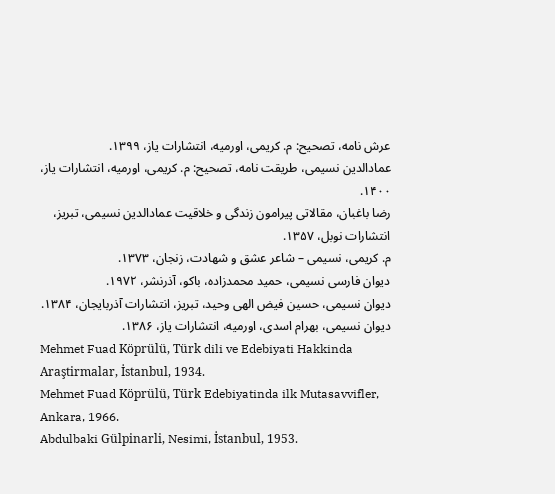عرش نامه، تصحیح: م. کریمی، اورمیه، انتشارات یاز، ۱۳۹۹.
عمادالدین نسیمی، طریقت نامه، تصحیح: م. کریمی، اورمیه، انتشارات یاز، ۱۴۰۰.
رضا باغبان، مقالاتی پیرامون زندگی و خلاقیت عمادالدین نسیمی، تبریز، انتشارات نوبل، ۱۳۵۷.
م. کریمی، نسیمی – شاعر عشق و شهادت، زنجان، ۱۳۷۳.
دیوان فارسی نسیمی، حمید محمدزاده، باکو، آذرنشر، ۱۹۷۲.
دیوان نسیمی، حسین فیض الهی وحید، تبریز، انتشارات آذربایجان، ۱۳۸۴.
دیوان نسیمی، بهرام اسدی، اورمیه، انتشارات یاز، ۱۳۸۶.
Mehmet Fuad Köprülü, Türk dili ve Edebiyati Hakkinda Araştirmalar, İstanbul, 1934.
Mehmet Fuad Köprülü, Türk Edebiyatinda ilk Mutasavvifler, Ankara, 1966.
Abdulbaki Gülpinarli, Nesimi, İstanbul, 1953.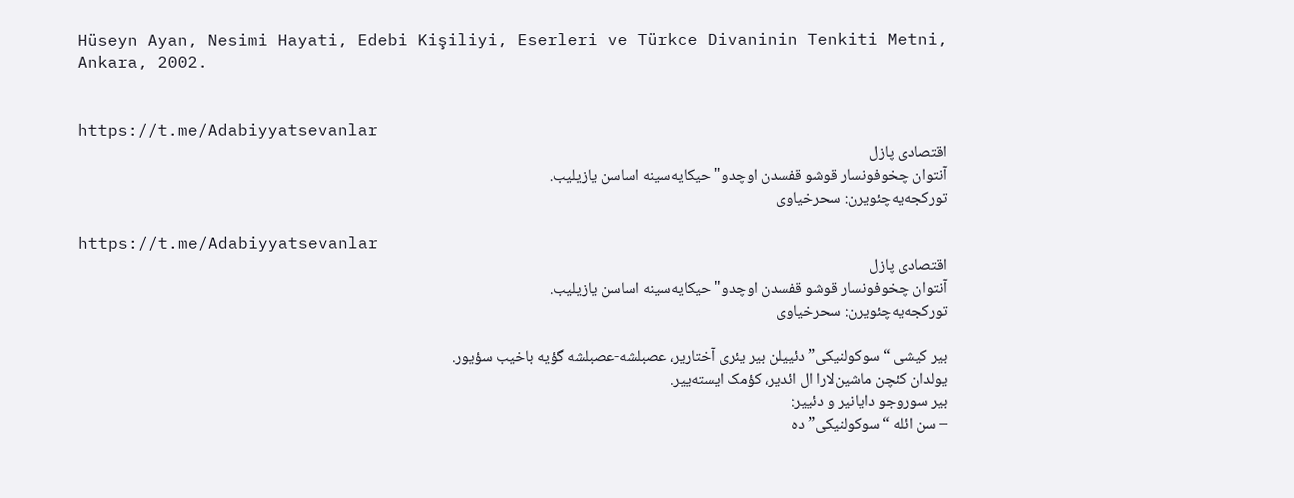Hüseyn Ayan, Nesimi Hayati, Edebi Kişiliyi, Eserleri ve Türkce Divaninin Tenkiti Metni, Ankara, 2002.


https://t.me/Adabiyyatsevanlar
اقتصادی پازل
آنتوان چخوفونسار قوشو قفسدن اوچدو" حیکایه‌سینه اساسن یازیلیب.
تورکجه‌یه‌چئویرن: سحرخیاوی

https://t.me/Adabiyyatsevanlar
اقتصادی پازل
آنتوان چخوفونسار قوشو قفسدن اوچدو" حیکایه‌سینه اساسن یازیلیب.
تورکجه‌یه‌چئویرن: سحرخیاوی

بیر کیشی “سوکولنیکی” دئییلن بیر یئری آختاریر، عصبلشه-عصبلشه گؤیه باخیب سؤیور.
یولدان کئچن ماشین‌لارا ال ائدیر، کؤمک ایسته‌ییر.
بیر سوروجو دایانیر و دئییر:
– سن ائله “سوکولنیکی”ده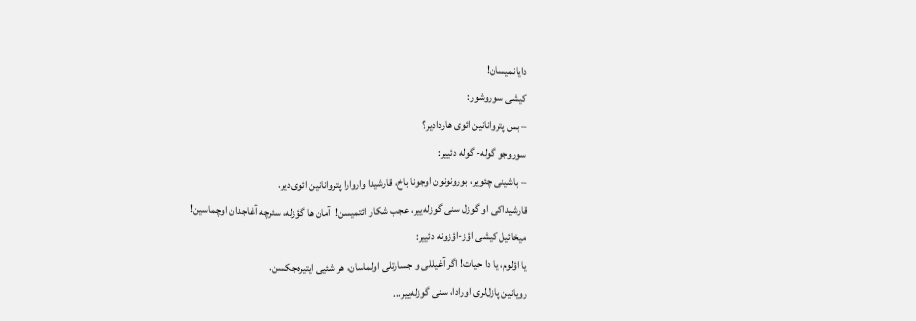دایانمیسان!
کیشی سوروشور:
– بس پتروانا‌نین ائوی هاردادیر؟
سوروجو گوله- گوله دئییر:
– باشینی چئویر، بورونونون اوجونا باخ، قارشیدا واروارا پتروانا‌نین ائوی‌دیر.
قارشیداکی او گوزل سنی گوزله‌ییر، عجب شکار ائتمیسن!  آمان ها گؤزله، سئرچه آغاجدان اوچماسین!
میخائیل کیشی اؤز-اؤزونه دئییر:
یا اؤلوم، یا دا حیات! اگر آغیللی و جسارتلی اولماسان، هر شئیی ایتیره‌جکسن.
رویانین پازل‌لری اورادا، سنی گوزله‌ییر...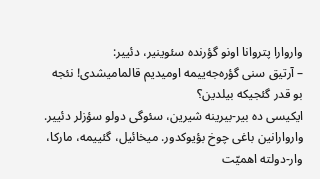واروارا پتروانا اونو گؤرنده سئوینیر، دئییر:
– آرتیق سنی گؤره‌جه‌ییمه اومیدیم قالمامیشدی! نئجه بو قدر گئجیکه بیلدین؟
ایکیسی ده بیر-بیرینه شیرین، سئوگی دولو سؤزلر دئییر.
واروارانین باغی چوخ بؤیوکدور. میخائیل، گئییمه، مارکا، وار-دولته اهمیّت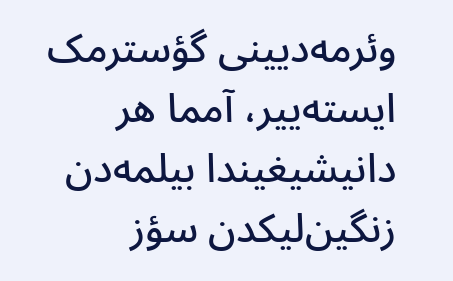وئرمه‌دیینی گؤسترمک ایسته‌ییر، آمما هر دانیشیغیندا بیلمه‌دن زنگین‌لیکدن سؤز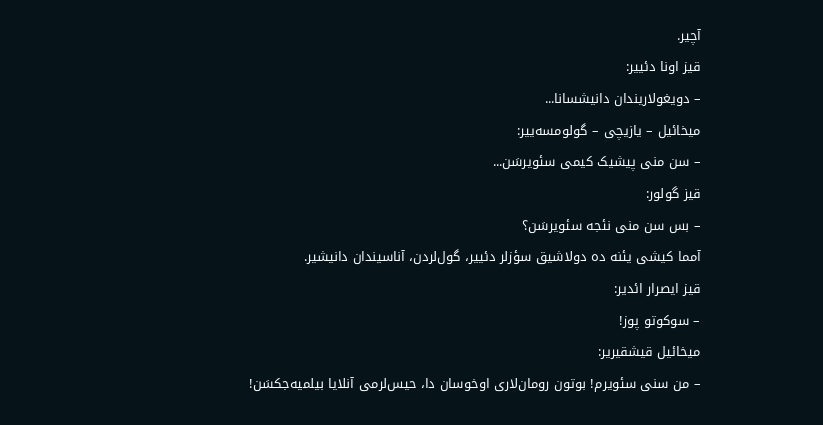آچیر.
قیز اونا دئییر:
– دویغولاریندان دانیشسانا...
میخائیل – یازیچی – گولومسه‌ییر:
– سن منی پیشیک کیمی سئویرسَن...
قیز گولور:
– بس سن منی نئجه سئویرسَن؟
آمما کیشی یئنه ده دولا‌شیق سؤزلر دئییر، گول‌لردن، آناسیندان دانیشیر.
قیز ایصرار ائدیر:
– سوکوتو پوز!
میخائیل قیشقیریر:
– من سنی سئویرم! بوتون رومان‌لاری اوخوسان دا، حیس‌لرمی آنلایا بیلمیه‌جکسَن!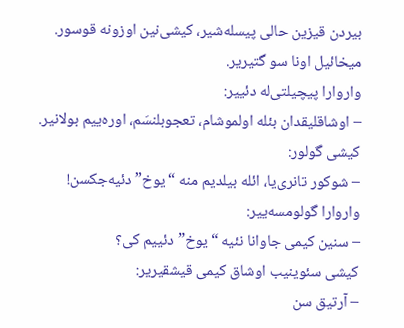بیر‌دن قیزین حالی پیسله‌شیر، کیشی‌نین اوزونه قوسور.
میخائیل اونا سو گتیریر.
واروارا پیچیلتی‌له دئییر:
– اوشاقلیقدان بئله اولموشام، تعجوبلنسَم، اوره‌ییم بولانیر.
کیشی گولور:
– شوکور تانری‌یا، ائله بیلدیم منه “یوخ” دئیه‌جکسن!
واروارا گولومسه‌ییر:
– سنین کیمی جاوانا نئیه “یوخ” دئییم کی؟
کیشی سئوینیب اوشاق کیمی قیشقیریر:
– آرتیق سن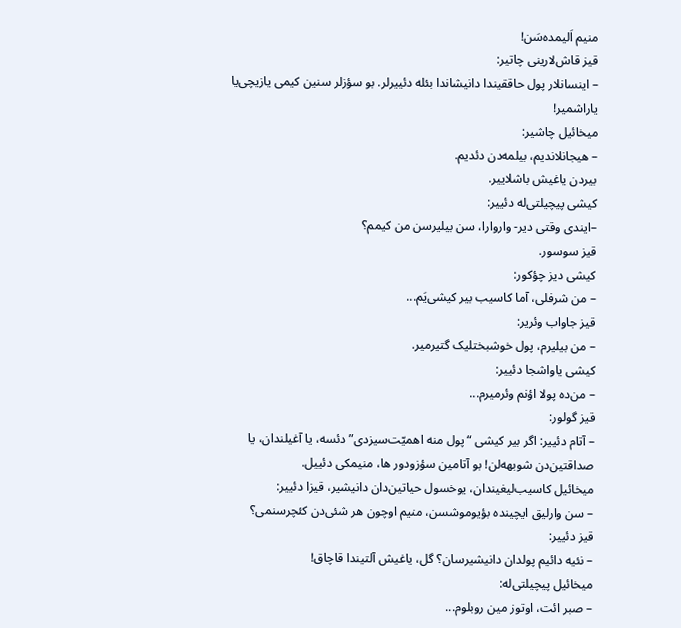منیم اَلیمده‌سَن!
قیز قاش‌لارینی چاتیر:
– اینسانلار پول حاققیندا دانیشاندا بئله دئییرلر. بو سؤزلر سنین کیمی یازیچی‌یا یاراشمیر!
میخائیل چاشیر:
– هیجانلاندیم، بیلمه‌دن دئدیم.
بیر‌دن یاغیش باشلاییر.
کیشی پیچیلتی‌له دئییر:
–ایندی وقتی دیر‐ واروارا، سن بیلیرسن من کیمم؟
قیز سوسور.
کیشی دیز چؤکور:
– من شرفلی، آما کاسیب بیر کیشی‌یَم...
قیز جاواب وئریر:
– من بیلیرم، پول خوشبختلیک گتیرمیر.
کیشی یاواشجا دئییر:
– من‌ده پولا اؤنم وئرمیرم...
قیز گولور:
– آتام دئییر: اگر بیر کیشی “پول منه اهمیّت‌سیزدی” دئسه، یا آغیلندان، یا صداقتین‌دن شوبهه‌لن! بو آتامین سؤزودور ها، منیمکی دئییل.
میخائیل کاسیب‌لیغیندان، یوخسول حیاتین‌دان دانیشیر، قیزا دئییر:
– سن وارلیق ایچینده بؤیوموشسن، منیم اوچون هر شئی‌دن کئچرسنمی؟
قیز دئییر:
– نئیه دائیم پولدان دانیشیرسان؟ گل، یاغیش آلتیندا قاچاق!
میخائیل پیچیلتی‌له:
– صبر ائت، اوتوز مین‌ روبلوم...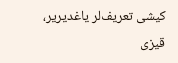کیشی تعریف‌لر یاغدیریر، قیزی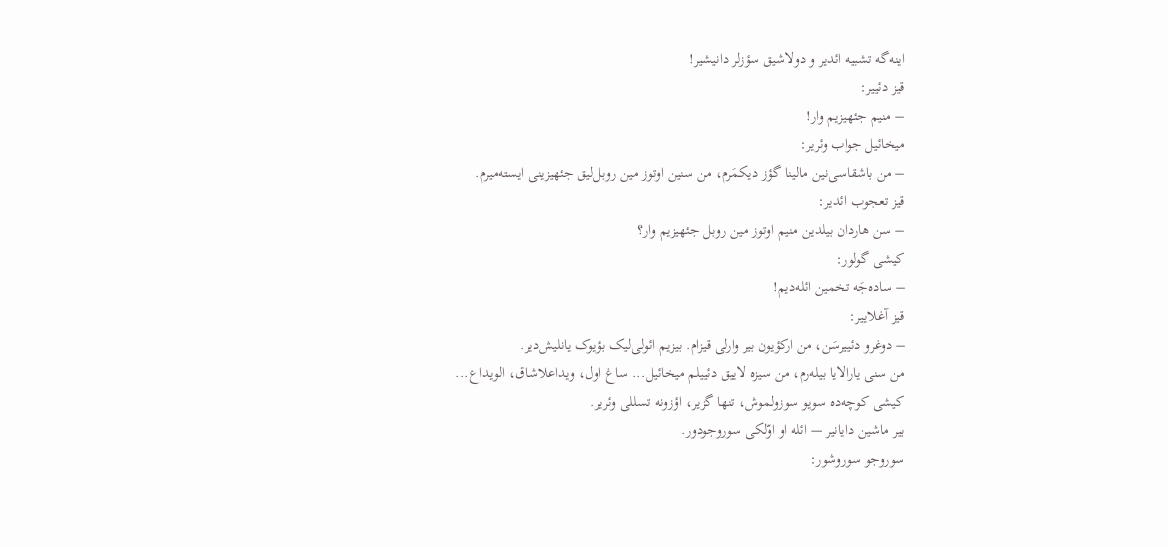اینه‌‌گه تشبیه ائدیر و دولاشیق سؤزلر دانیشیر!
قیز دئییر:
– منیم جئهیزیم وار!
میخائیل جواب وئریر:
– من باشقاسی‌نین مالینا گؤز دیکمَرم، من سنین اوتوز مین روبل‌لیق جئهیزینی ایسته‌میرم.
قیز تعجوب ائدیر:
– سن هاردان بیلدین منیم اوتوز مین روبل جئهیزیم وار؟
کیشی گولور:
– ساده‌جَه تخمین ائله‌دیم!
قیز آغلاییر:
– دوغرو دئییرسَن، من ارکؤیون بیر وارلی قیزام. بیزیم ائولی‌لیک بؤیوک یانلیش‌دیر.
من سنی یارالایا بیله‌رم، من سیزه لاییق دئییلم میخائیل... ساغ اول، ویداعلا‌شاق، الویداع...
کیشی کوچه‌ده سویو سوزولموش، تنها گزیر، اؤزونه تسللی وئریر.
بیر ماشین دایانیر — ائله او اوّلکی سوروجودور.
سوروجو سوروشور: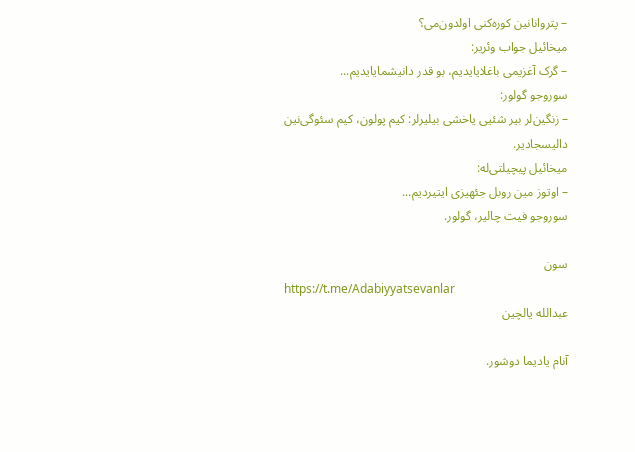– پتروانا‌نین کوره‌کنی اولدون‌می؟
میخائیل جواب وئریر:
– گرک آغزیمی باغلایایدیم، بو قدر دانیشمایایدیم...
سوروجو گولور:
– زنگین‌لر بیر شئیی یاخشی بیلیرلر: کیم پولون، کیم سئوگی‌نین دالیسجادیر.
میخائیل پیچیلتی‌له:
– اوتوز مین روبل جئهیزی ایتیردیم...
سوروجو فیت چالیر، گولور.

سون
https://t.me/Adabiyyatsevanlar
عبدالله یالچین

آنام یادیما دوشور.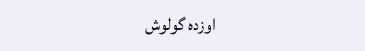اوزده گولوش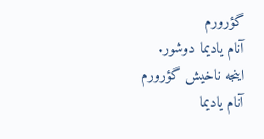گؤرورم
آنام یادیما دوشور.
اینجه ناخیش گؤرورم
آنام یادیما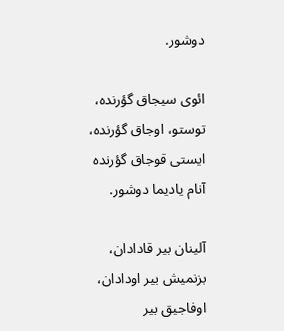دوشور.

ائوی سیجاق گؤرنده،
توستو، اوجاق گؤرنده،
ایستی قوجاق گؤرنده
آنام یادیما دوشور.

آلینان بیر قادادان،
بزنمیش بیر اودادان،
اوفاجیق بیر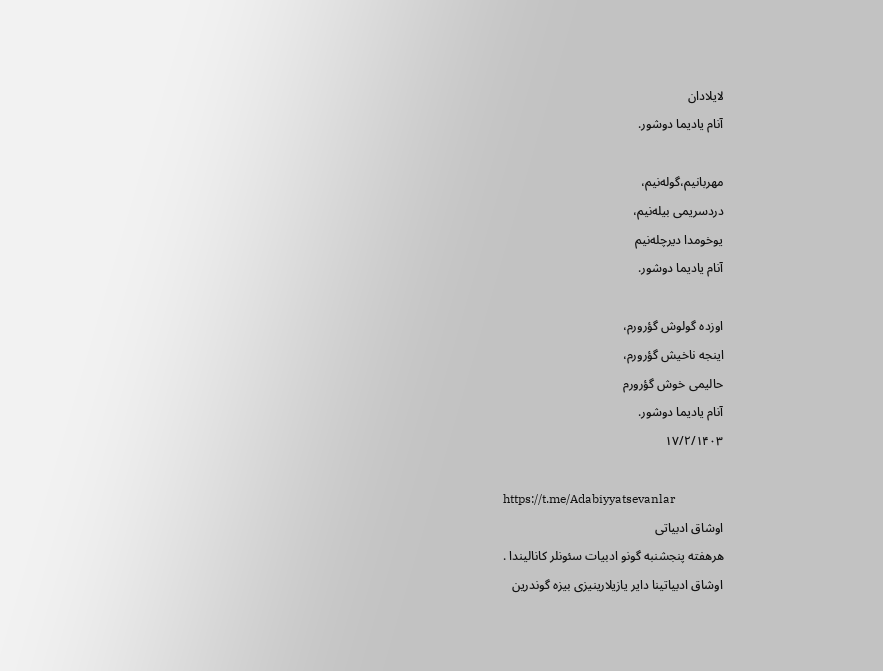لایلادان
آنام یادیما دوشور.

مهربانیم،گوله‌نیم،
دردسریمی بیله‌نیم،
یوخومدا دیرچله‌نیم
آنام یادیما دوشور.

اوزده گولوش گؤرورم،
اینجه ناخیش گؤرورم،
حالیمی خوش گؤرورم
آنام یادیما دوشور.
۱۷/۲/۱۴۰۳

https://t.me/Adabiyyatsevanlar
اوشاق ادبیاتی
هرهفته پنجشنبه گونو ادبیات سئونلر کانالیندا .
اوشاق ادبیاتینا دایر یازیلارینیزی بیزه گوندرین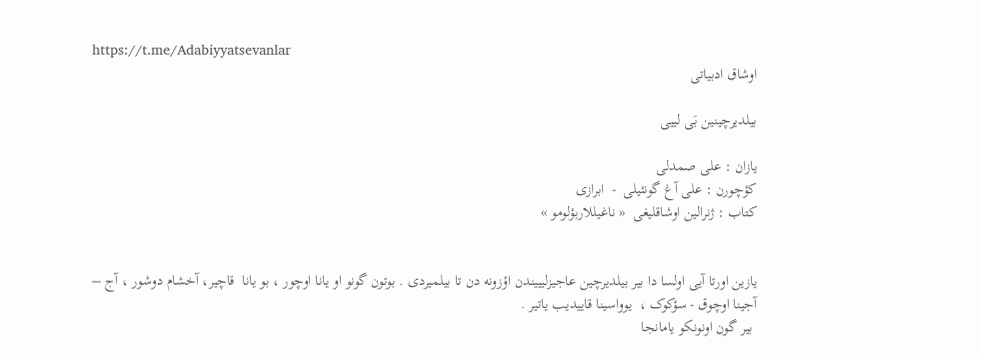https://t.me/Adabiyyatsevanlar
اوشاق ادبیاتی

بیلدیرچینین بَی لییی

یازان : علی صمدلی
کؤچورن : علی آغ گونئيلی  -  ابرازی
کتاب : ژنرالین اوشاقلیغی  « ناغیللاربؤلومو »


یازین اورتا آیی اولسا دا بیر بیلدیرچین عاجیزلیییندن اؤزونه دن تا بیلمیردی . بوتون گونو او یانا اوچور ، بو یانا  قاچیر، آخشام دوشور ، آج – آجینا اوچوق - سؤکوک ،  یوواسینا قاییدیب یاتیر .
 بیر گون اونونکو یامانجا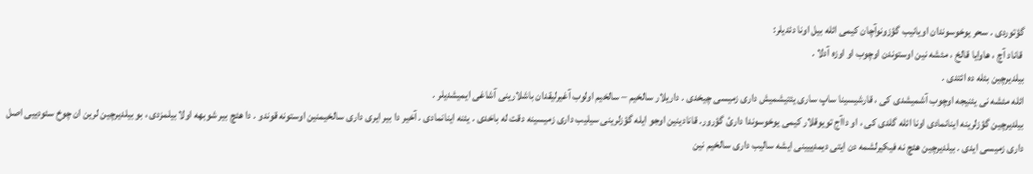گؤتوردی . سحر یوخوسوندان اویانیب گؤزونوآچان کیمی ائله بیل اونا دئدیلر:
 قاناد آچ ، هاوایا قالخ ، مئشه نین اوستوندن اوچوب او اوزه آدلا .
بیلدیرچین بئله ده ائتدی .
ائله مئشه نی یئنیجه اوچوب آشمیشدی کی ، قارشیسینا ساپ ساری یئتیشمیش داری زمیسی چیخدی . داریلار سالخیم – سالخیم اولوب آغیرلیقدان باشلارینی آشاغی ایمیشدیلر .
بیلدیرچین گؤزلرینه اینانمادی اونا ائله گلدی کی ، او داآج تویوقلار کیمی یوخوسوندا دارئ گؤرور. قانادینین اوجو ایله گؤزلرینی سیلیب داری زمیسینه دقت له باخدی . یئنه اینانمادی . آخیر دا بیر ایری داری سالخیمنین اوستونه قوندو . دا هئچ بیر شوبهه اولا بیلمزدی ، بو بیلدیرچین لرین ان چوخ سئودییی اصل داری زمیسی ایدی . بیلدیرچین هئچ نه فیکیرلشمه دن ایتی دیمدییینی ایشه سالیب داری سالخیم نین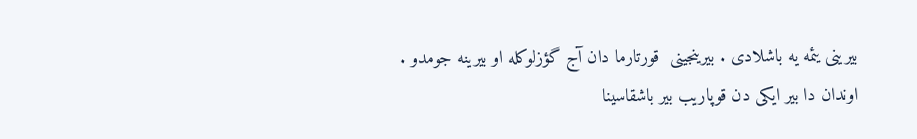بیرینی یئمه یه باشلادی . بیرینجینی  قورتارما دان آج گؤزلوکله او بیرینه جومدو . اوندان دا بیر ایکی دن قوپاریب بیر باشقاسینا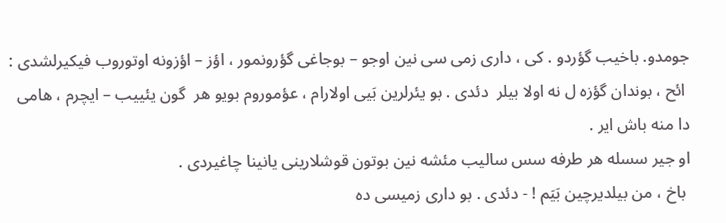جومدو. باخیب گؤردو . کی ، داری زمی سی نین اوجو – بوجاغی گؤرونمور ، اؤز – اؤزونه اوتوروب فیکیرلشدی :
 ائح ، بوندان گؤزه ل نه اولا بیلر  دئدی . بو یئرلرین بَیی اولارام ، عؤموروم بویو هر  گون یئییب – ایچرم ، هامی دا منه باش ایر .
او جیر سسله هر طرفه سس سالیب مئشه نین بوتون قوشلارینی یانینا چاغیردی .
 باخ ، من بیلدیرچین بَیَم ! - دئدی . بو داری زمیسی ده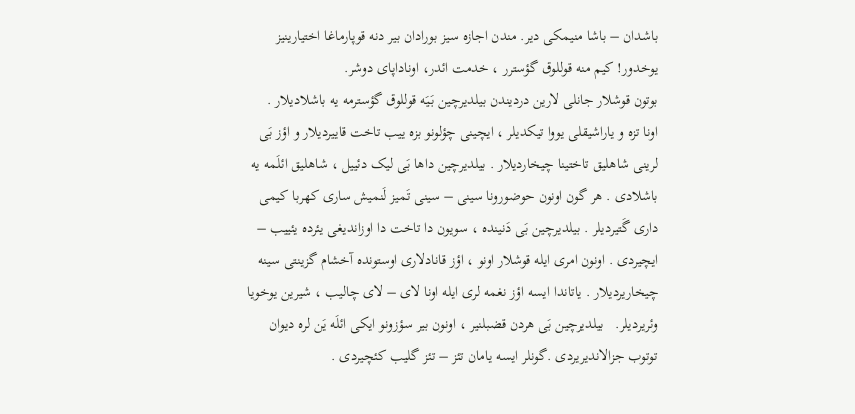باشدان – باشا منیمکی دیر. مندن اجازه سیز بورادان بیر دنه قوپارماغا اختیارینیز یوخدور! کیم منه قوللوق گؤسترر ، خدمت ائدر، اوناداپای دوشر.
بوتون قوشلار جانلی لارین دردیندن بیلدیرچین بَیَه قوللوق گؤسترمه یه باشلادیلار .
اونا تزه و یاراشیقلی یووا تیکدیلر ، ایچینی چؤلونو بزه ییب تاخت قاییردیلار و اؤز بَی لرینی شاهلیق تاختینا چیخاردیلار . بیلدیرچین داها بَی لیک دئییل ، شاهلیق ائلَمه یه باشلادی . هر گون اونون حوضورونا سینی – سینی تَمیز لَنمیش ساری کهربا کیمی داری گَتیردیلر . بیلدیرچین بَی دَنینده ، سویون دا تاخت دا اوزاندیغی یئرده یئییب – ایچیردی . اونون امری ایله قوشلار اونو ، اؤز قانادلاری اوستونده آخشام گزینتی سینه چیخاریردیلار . یاتاندا ایسه اؤز نغمه لری ایله اونا لای – لای چالیب ، شیرین یوخویا وئریردیلر.   بیلدیرچین بَی هردن قضبلنیر ، اونون بیر سؤزونو ایکی ائلَه یَن لره دیوان توتوب جزالاندیریردی .گونلر ایسه یامان تئز – تئز گلیب کئچیردی .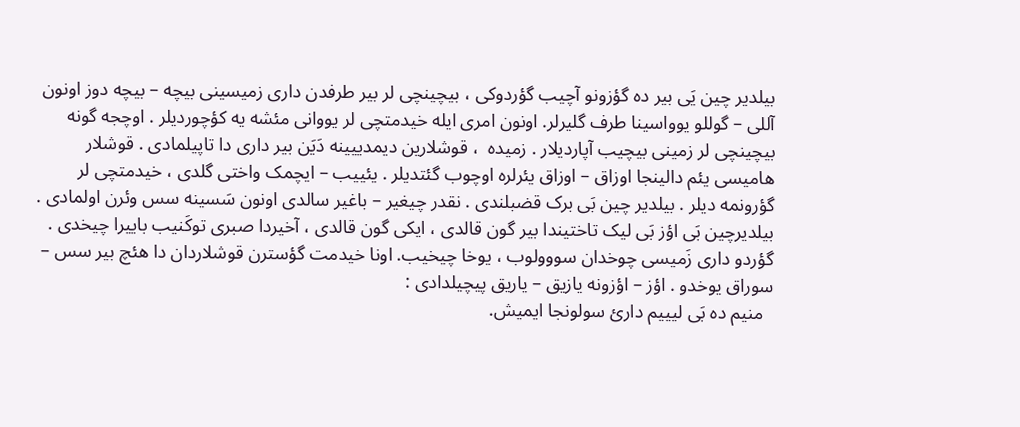بیلدیر چین یَی بیر ده گؤزونو آچیب گؤردوکی ، بیچینچی لر بیر طرفدن داری زمیسینی بیچه – بیچه دوز اونون آللی – گوللو یوواسینا طرف گلیرلر. اونون امری ایله خیدمتچی لر یووانی مئشه یه کؤچوردیلر . اوچجه گونه بیچینچی لر زمینی بیچیب آپاردیلار . زمیده  ، قوشلارین دیمدییینه دَیَن بیر داری دا تاپیلمادی . قوشلار هامیسی یئم دالینجا اوزاق – اوزاق یئرلره اوچوب گئتدیلر . یئییب – ایچمک واختی گلدی ، خیدمتچی لر گؤرونمه دیلر . بیلدیر چین بَی برک قضبلندی . نقدر چیغیر – باغیر سالدی اونون سَسینه سس وئرن اولمادی . بیلدیرچین بَی اؤز بَی لیک تاختیندا بیر گون قالدی ، ایکی گون قالدی ، آخیردا صبری توکَنیب باییرا چیخدی . گؤردو داری زَمیسی چوخدان سووولوب ، یوخا چیخیب. اونا خیدمت گؤسترن قوشلاردان دا هئچ بیر سس – سوراق یوخدو . اؤز – اؤزونه یازیق – یاریق پیچیلدادی :
  منیم ده بَی لیییم دارئ سولونجا ایمیش.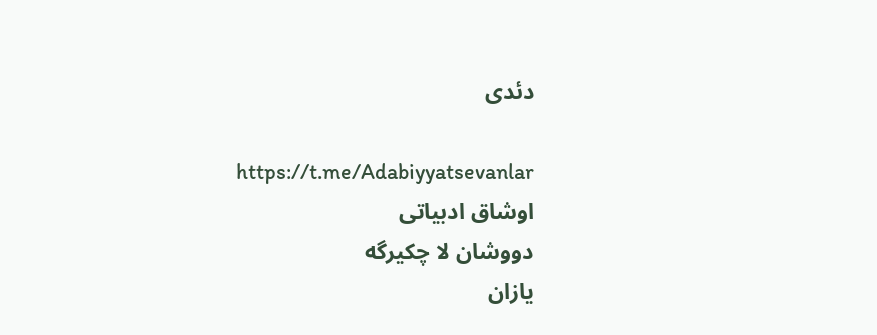دئدی

https://t.me/Adabiyyatsevanlar
اوشاق ادبیاتی
دووشان لا چکیرگه
یازان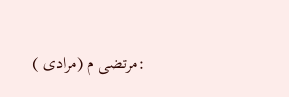:مرتضی م (مرادی )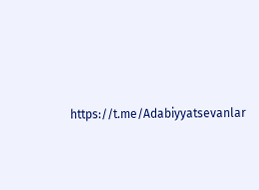https://t.me/Adabiyyatsevanlar